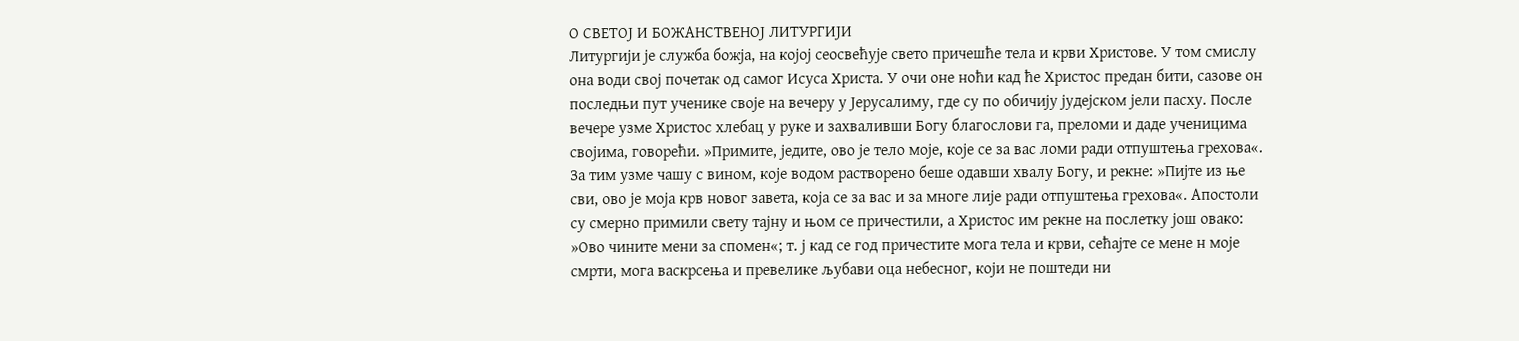О СВЕТОЈ И БОЖАНСТВЕНОЈ ЛИТУРГИЈИ
Литургији је служба божја, на којој сеосвећује свето причешће тела и крви Христове. У том смислу она води свој почетак од самог Исуса Христа. У очи оне ноћи кад ће Христос предан бити, сазове он последњи пут ученике своје на вечеру у Јерусалиму, где су по обичију јудејском јели пасху. После вечере узме Христос хлебац у руке и захваливши Богу благослови га, преломи и даде ученицима својима, говорећи. »Примите, једите, ово је тело моје, које се за вас ломи ради отпуштења грехова«. За тим узме чашу с вином, које водом растворено беше одавши хвалу Богу, и рекне: »Пијте из ње сви, ово је моја крв новог завета, која се за вас и за многе лије ради отпуштења грехова«. Апостоли су смерно примили свету тајну и њом се причестили, а Христос им рекне на послетку још овако: »Ово чините мени за спомен«; т. ј кад се год причестите мога тела и крви, сећајте се мене н моје смрти, мога васкрсења и превелике љубави оца небесног, који не поштеди ни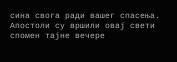сина свога ради вашег спасења. Апостоли су вршили овај свети спомен тајне вечере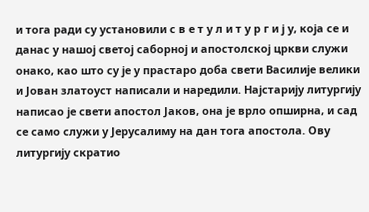и тога ради су установили с в е т у л и т у р г и ј у, која се и данас у нашој светој саборној и апостолској цркви служи онако, као што су је у прастаро доба свети Василије велики и Јован златоуст написали и наредили. Најстарију литургију написао је свети апостол Јаков, она је врло опширна, и сад се само служи у Јерусалиму на дан тога апостола. Ову литургију скратио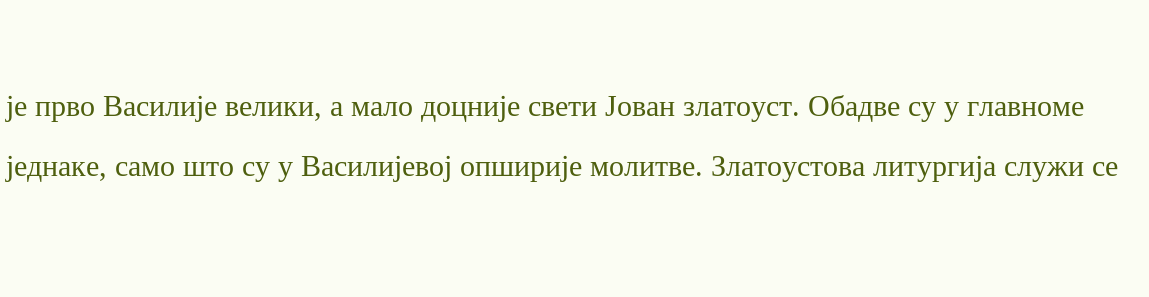је прво Василије велики, а мало доцније свети Јован златоуст. Обадве су у главноме једнаке, само што су у Василијевој опширије молитве. Златоустова литургија служи се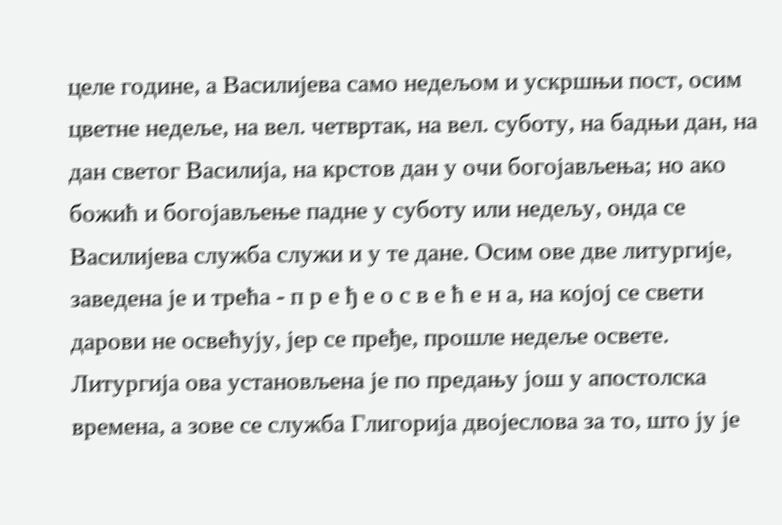целе године, а Василијева само недељом и ускршњи пост, осим цветне недеље, на вел. четвртак, на вел. суботу, на бадњи дан, на дан светог Василија, на крстов дан у очи богојављења; но ако божић и богојављење падне у суботу или недељу, онда се Василијева служба служи и у те дане. Осим ове две литургије, заведена је и трећа - п р е ђ е о с в е ћ е н а, на којој се свети дарови не освећују, јер се пређе, прошле недеље освете. Литургија ова установљена је по предању још у апостолска времена, а зове се служба Глигорија двојеслова за то, што ју је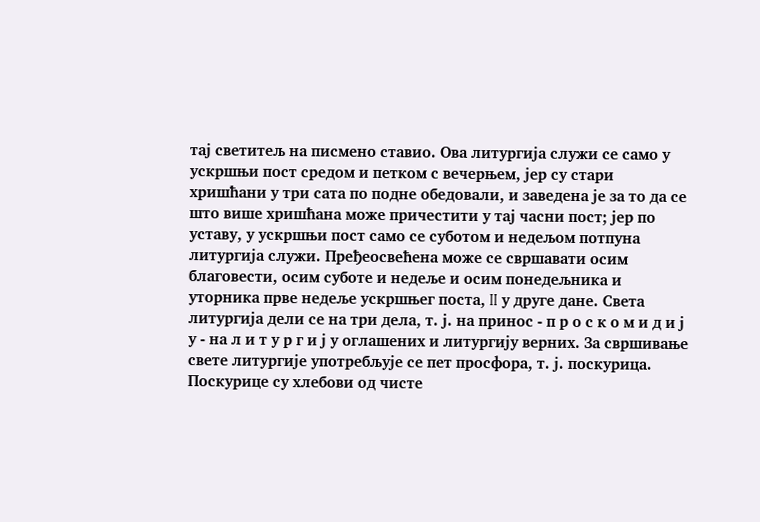тај светитељ на писмено ставио. Ова литургија служи се само у ускршњи пост средом и петком с вечерњем, јер су стари хришћани у три сата по подне обедовали, и заведена је за то да се што више хришћана може причестити у тај часни пост; јер по уставу, у ускршњи пост само се суботом и недељом потпуна литургија служи. Пређеосвећена може се свршавати осим благовести, осим суботе и недеље и осим понедељника и уторника прве недеље ускршњег поста, II у друге дане. Света литургија дели се на три дела, т. ј. на принос - п р о с к о м и д и ј у - на л и т у р г и ј у оглашених и литургију верних. За свршивање свете литургије употребљује се пет просфора, т. ј. поскурица. Поскурице су хлебови од чисте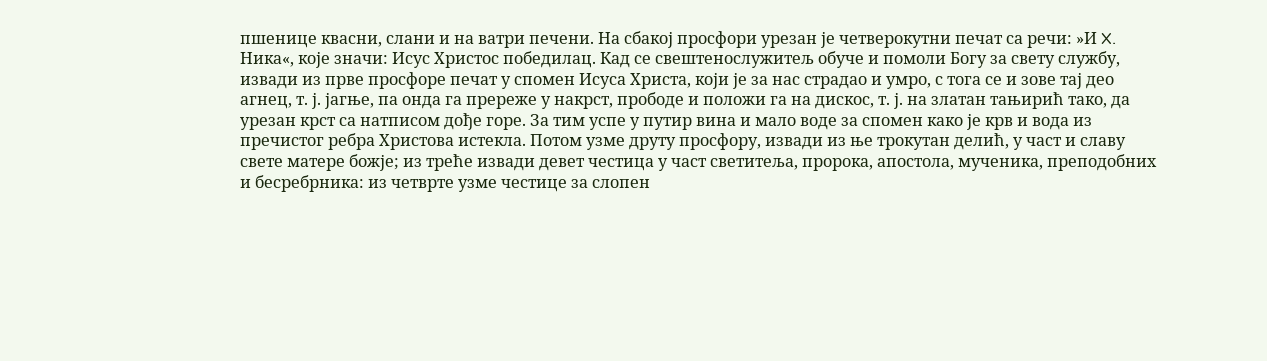пшенице квасни, слани и на ватри печени. На сбакој просфори урезан је четверокутни печат са речи: »И X. Ника«, које значи: Исус Христос победилац. Кад се свештенослужитељ обуче и помоли Богу за свету службу, извади из прве просфоре печат у спомен Исуса Христа, који је за нас страдао и умро, с тога се и зове тај део агнец, т. ј. јагње, па онда га пререже у накрст, прободе и положи га на дискос, т. ј. на златан тањирић тако, да урезан крст са натписом дође горе. За тим успе у путир вина и мало воде за спомен како је крв и вода из пречистог ребра Христова истекла. Потом узме друту просфору, извади из ње трокутан делић, у част и славу свете матере божје; из треће извади девет честица у част светитеља, пророка, апостола, мученика, преподобних и бесребрника: из четврте узме честице за слопен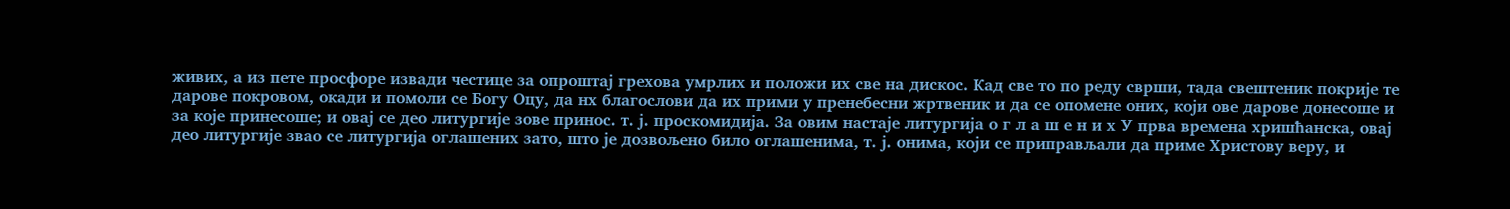живих, а из пете просфоре извади честице за опроштај грехова умрлих и положи их све на дискос. Кад све то по реду сврши, тада свештеник покрије те дарове покровом, окади и помоли се Богу Оцу, да нх благослови да их прими у пренебесни жртвеник и да се опомене оних, који ове дарове донесоше и за које принесоше; и овај се део литургије зове принос. т. ј. проскомидија. За овим настаје литургија о г л а ш е н и х У прва времена хришћанска, овај део литургије звао се литургија оглашених зато, што је дозвољено било оглашенима, т. ј. онима, који се приправљали да приме Христову веру, и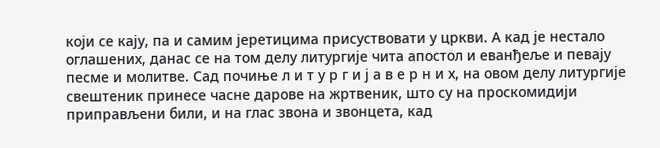који се кају, па и самим јеретицима присуствовати у цркви. А кад је нестало оглашених, данас се на том делу литургије чита апостол и еванђеље и певају песме и молитве. Сад почиње л и т у р г и ј а в е р н и х, на овом делу литургије свештеник принесе часне дарове на жртвеник, што су на проскомидији приправљени били, и на глас звона и звонцета, кад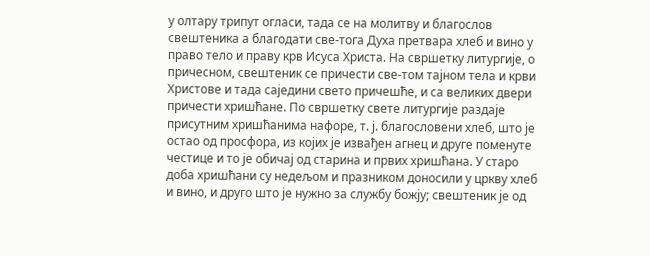у олтару трипут огласи, тада се на молитву и благослов свештеника а благодати све-тога Духа претвара хлеб и вино у право тело и праву крв Исуса Христа. На свршетку литургије, о причесном, свештеник се причести све-том тајном тела и крви Христове и тада саједини свето причешће, и са великих двери причести хришћане. По свршетку свете литургије раздаје присутним хришћанима нафоре, т. ј. благословени хлеб, што је остао од просфора, из којих је извађен агнец и друге поменуте честице и то је обичај од старина и првих хришћана. У старо доба хришћани су недељом и празником доносили у цркву хлеб и вино, и друго што је нужно за службу божју; свештеник је од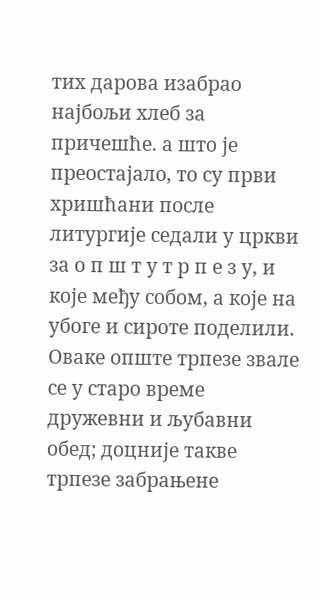тих дарова изабрао најбољи хлеб за причешће. а што је преостајало, то су први хришћани после литургије седали у цркви за о п ш т у т р п е з у, и које међу собом, а које на убоге и сироте поделили. Оваке опште трпезе звале се у старо време дружевни и љубавни обед; доцније такве трпезе забрањене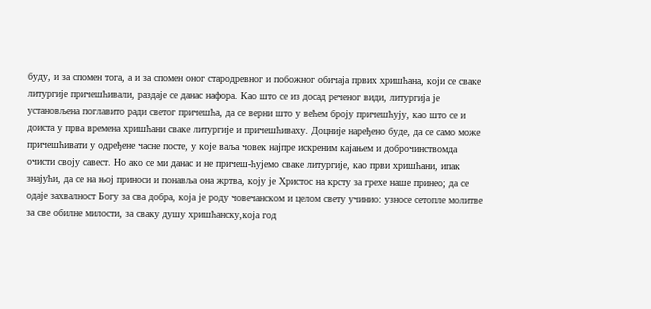буду, и за спомен тога, а и за спомен оног стародревног и побожног обичаја првих хришћана, који се сваке литургије причешћивали, раздаје се данас нафора. Као што се из досад реченог види, литургија је установљена поглавито ради светог причешћа, да се верни што у већем броју причешћују, као што се и доиста у прва времена хришћани сваке литургије и причешћиваху. Доцније наређено буде, да се само може причешћивати у одређене часне посте, у које ваља човек најпре искреним кајањем и доброчинствомда очисти своју савест. Но ако се ми данас и не причеш-ћујемо сваке литургије, као први хришћани, ипак знајући, да се на њој приноси и понавља она жртва, коју је Христос на крсту за грехе наше принео; да се одаје захвалност Богу за сва добра, која је роду човечанском и целом свету учинио: узносе сетопле молитве за све обилне милости, за сваку душу хришћанску,која год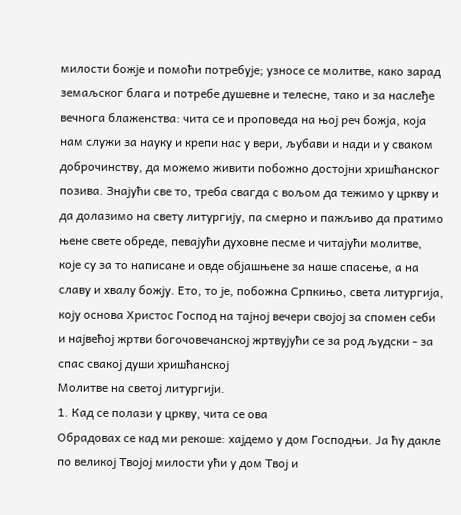милости божје и помоћи потребује; узносе се молитве, како зарад земаљског блага и потребе душевне и телесне, тако и за наслеђе вечнога блаженства: чита се и проповеда на њој реч божја, која нам служи за науку и крепи нас у вери, љубави и нади и у сваком доброчинству, да можемо живити побожно достојни хришћанског позива. Знајући све то, треба свагда с вољом да тежимо у цркву и да долазимо на свету литургију, па смерно и пажљиво да пратимо њене свете обреде, певајући духовне песме и читајући молитве, које су за то написане и овде објашњене за наше спасење, а на славу и хвалу божју. Ето, то је, побожна Српкињо, света литургија, коју основа Христос Господ на тајној вечери својој за спомен себи и највећој жртви богочовечанској жртвујући се за род људски - за спас свакој души хришћанској
Молитве на светој литургији.
1. Кад се полази у цркву, чита се ова
Обрадовах се кад ми рекоше: хајдемо у дом Господњи. Ја ћу дакле по великој Твојој милости ући у дом Твој и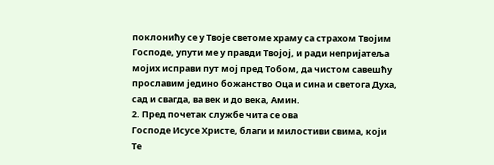поклонићу се у Твоје светоме храму са страхом Твојим Господе, упути ме у правди Твојој, и ради непријатеља мојих исправи пут мој пред Тобом, да чистом савешћу прославим једино божанство Оца и сина и светога Духа, сад и свагда, ва век и до века, Амин.
2. Пред почетак службе чита се ова
Господе Исусе Христе, благи и милостиви свима, који Те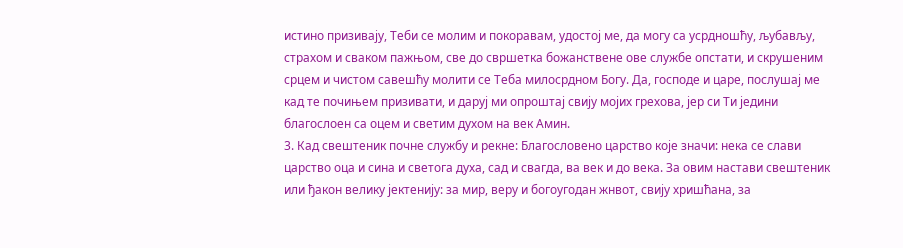истино призивају, Теби се молим и покоравам, удостој ме, да могу са усрдношћу, љубављу, страхом и сваком пажњом, све до свршетка божанствене ове службе опстати, и скрушеним срцем и чистом савешћу молити се Теба милосрдном Богу. Да, господе и царе, послушај ме кад те почињем призивати, и даруј ми опроштај свију мојих грехова, јер си Ти једини благослоен са оцем и светим духом на век Амин.
3. Кад свештеник почне службу и рекне: Благословено царство које значи: нека се слави царство оца и сина и светога духа, сад и свагда, ва век и до века. За овим настави свештеник или ђакон велику јектенију: за мир, веру и богоугодан жнвот, свију хришћана, за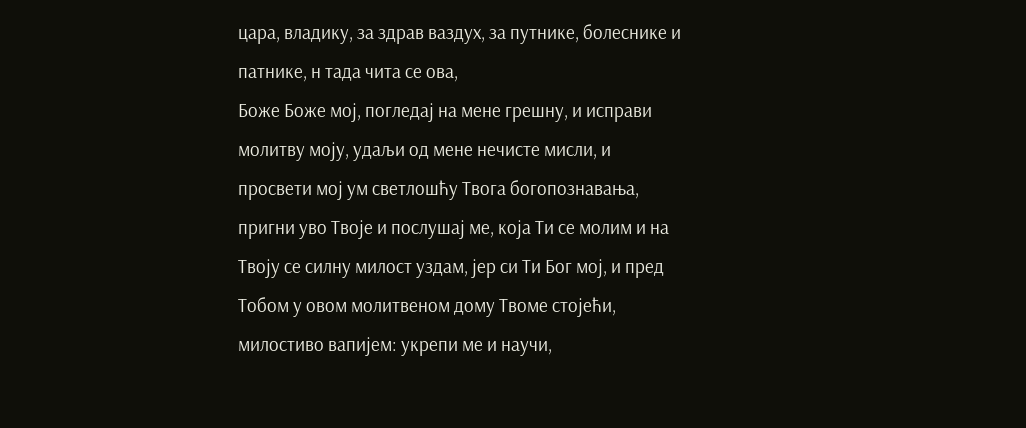цара, владику, за здрав ваздух, за путнике, болеснике и патнике, н тада чита се ова,
Боже Боже мој, погледај на мене грешну, и исправи молитву моју, удаљи од мене нечисте мисли, и просвети мој ум светлошћу Твога богопознавања, пригни уво Твоје и послушај ме, која Ти се молим и на Твоју се силну милост уздам, јер си Ти Бог мој, и пред Тобом у овом молитвеном дому Твоме стојећи, милостиво вапијем: укрепи ме и научи,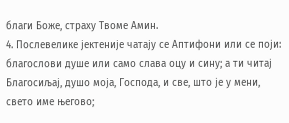благи Боже, страху Твоме Амин.
4. Послевелике јектеније чатају се Аптифони или се поји: благослови душе или само слава оцу и сину; а ти читај
Благосиљај, душо моја, Господа, и све, што је у мени, свето име његово;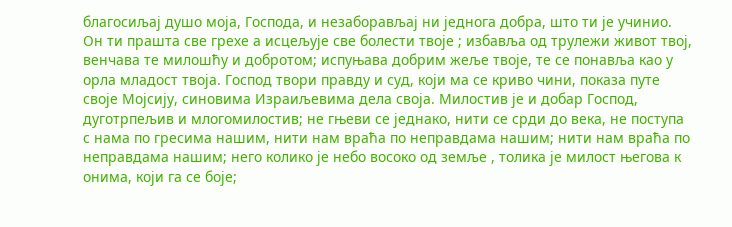благосиљај душо моја, Господа, и незаборављај ни једнога добра, што ти је учинио. Он ти прашта све грехе а исцељује све болести твоје ; избавља од трулежи живот твој, венчава те милошћу и добротом; испуњава добрим жеље твоје, те се понавља као у орла младост твоја. Господ твори правду и суд, који ма се криво чини, показа путе своје Мојсију, синовима Израиљевима дела своја. Милостив је и добар Господ, дуготрпељив и млогомилостив; не гњеви се једнако, нити се срди до века, не поступа с нама по гресима нашим, нити нам враћа по неправдама нашим; нити нам враћа по неправдама нашим; него колико је небо восоко од земље , толика је милост његова к онима, који га се боје;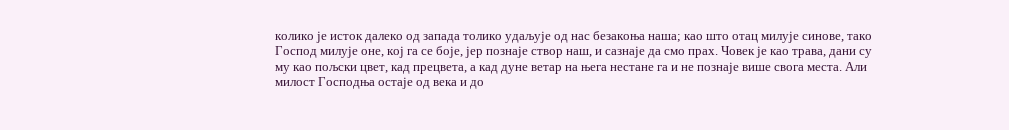колико је исток далеко од запада толико удаљује од нас безакоња наша; као што отац милује синове, тако Господ милује оне, кој га се боје, јер познаје створ наш, и сазнаје да смо прах. Човек је као трава, дани су му као пољски цвет, кад прецвета, а кад дуне ветар на њега нестане га и не познаје више свога места. Али милост Господња остаје од века и до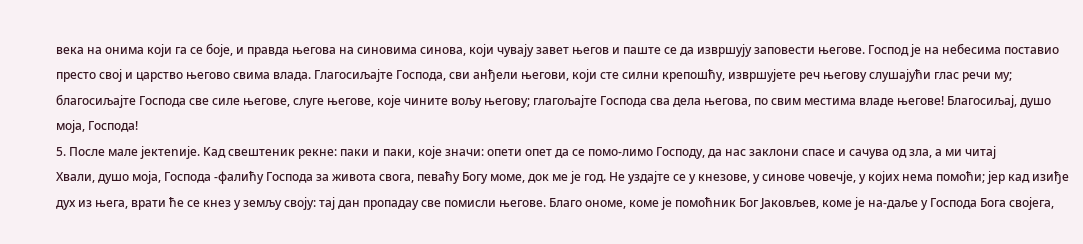века на онима који га се боје, и правда његова на синовима синова, који чувају завет његов и паште се да извршују заповести његове. Господ је на небесима поставио престо свој и царство његово свима влада. Глагосиљајте Господа, сви анђели његови, који сте силни крепошћу, извршујете реч његову слушајући глас речи му; благосиљајте Господа све силе његове, слуге његове, које чините вољу његову; глагољајте Господа сва дела његова, по свим местима владе његове! Благосиљај, душо моја, Господа!
5. После мaле јектеnије. Kад свештеник рекне: паки и паки, које значи: опети опет да се помо-лимо Господу, да нас заклони спасе и сачува од зла, а ми читај
Хвали, душо моја, Господа -фалићу Господа за живота свога, певаћу Богу моме, док ме је год. Не уздајте се у кнезове, у синове човечје, у којих нема помоћи; јер кад изиђе дух из њега, врати ће се кнез у земљу своју: тај дан пропадау све помисли његове. Благо ономе, коме је помоћник Бог Јаковљев, коме је на-даље у Господа Бога својега,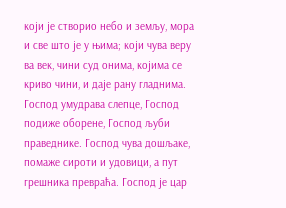који је створио небо и земљу, мора и све што је у њима; који чува веру ва век, чини суд онима, којима се криво чини, и даје рану гладнима. Господ умудрава слепце, Господ подиже оборене, Господ љуби праведнике. Господ чува дошљаке, помаже сироти и удовици, а пут грешника превраћа. Господ је цар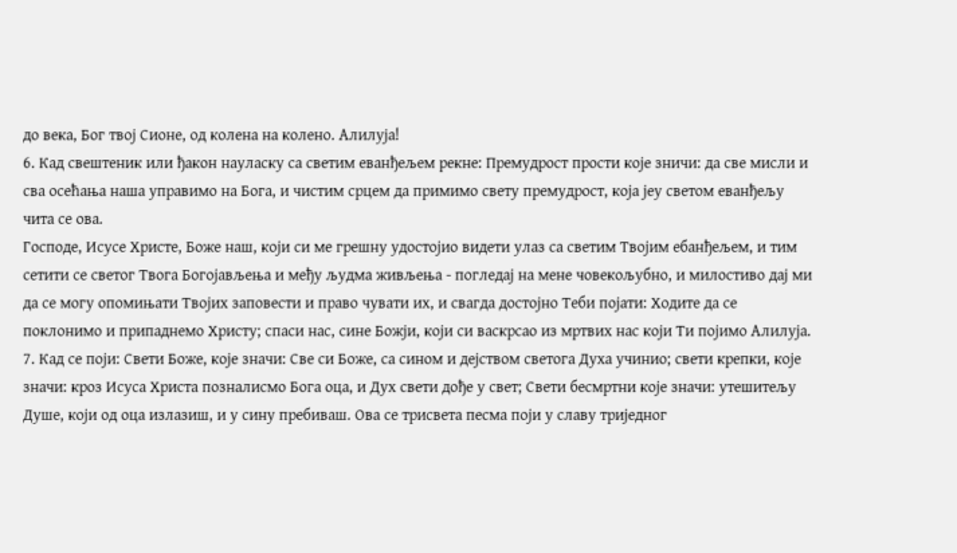до века, Бог твој Сионе, од колена на колено. Алилуја!
6. Кад свештеник или ђакон науласку са светим еванђељем рекне: Премудрост прости које зничи: да све мисли и сва осећања наша управимо на Бога, и чистим срцем да примимо свету премудрост, која јеу светом еванђељу чита се ова.
Господе, Исусе Христе, Боже наш, који си ме грешну удостојио видети улаз са светим Твојим ебанђељем, и тим сетити се светог Твога Богојављења и међу људма живљења - погледај на мене човекољубно, и милостиво дај ми да се могу опомињати Твојих заповести и право чувати их, и свагда достојно Теби појати: Ходите да се поклонимо и припаднемо Христу; спаси нас, сине Божји, који си васкрсао из мртвих нас који Ти појимо Алилуја.
7. Кад се поји: Свети Боже, које значи: Све си Боже, са сином и дејством светога Духа учинио; свети крепки, које значи: кроз Исуса Христа позналисмо Бога оца, и Дух свети дође у свет; Свети бесмртни које значи: утешитељу Душе, који од оца излазиш, и у сину пребиваш. Ова се трисвета песма поји у славу триједног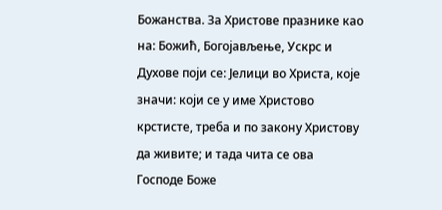Божанства. За Христове празнике као на: Божић, Богојављење, Ускрс и Духове поји се: Јелици во Христа, које значи: који се у име Христово крстисте, треба и по закону Христову да живите; и тада чита се ова
Господе Боже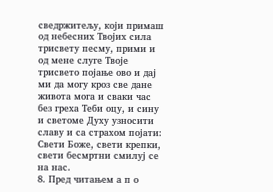сведржитељу, који примаш од небесних Твојих сила трисвету песму, прими и од мене слуге Твоје трисвето појање ово и дај ми да могу кроз све дане живота мога и сваки час без греха Теби оцу, и сину и светоме Духу узносити славу и са страхом појати: Свети Боже, свети крепки, свети бесмртни смилуј се на нас.
8. Пред читањем а п о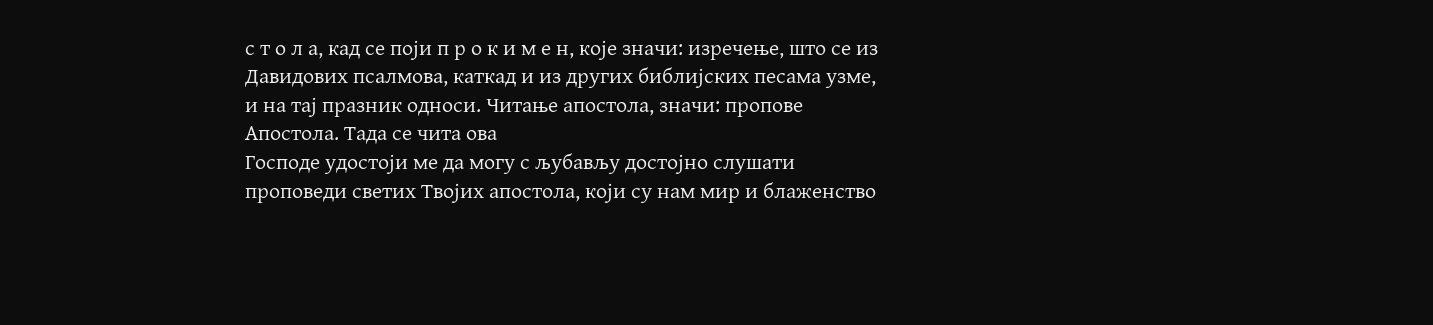с т о л а, кад се поји п р о к и м е н, које значи: изречење, што се из Давидових псалмова, каткад и из других библијских песама узме, и на тај празник односи. Читање апостола, значи: пропове Апостола. Тада се чита ова
Господе удостоји ме да могу с љубављу достојно слушати проповеди светих Твојих апостола, који су нам мир и блаженство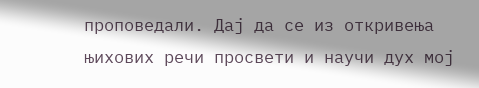проповедали. Дај да се из откривења њихових речи просвети и научи дух мој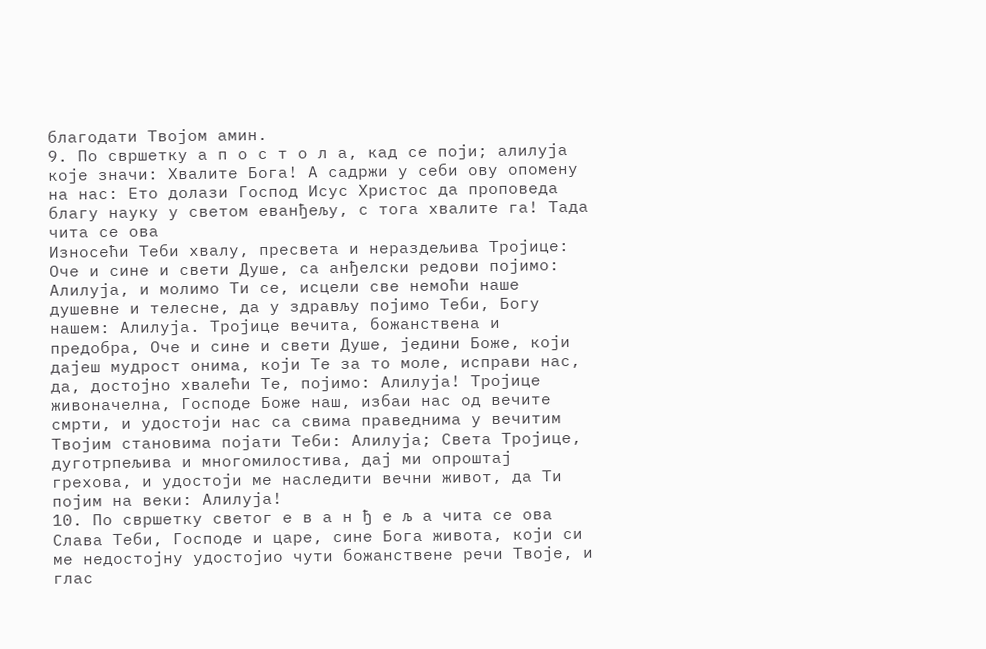благодати Твојом амин.
9. По свршетку а п о с т о л а, кад се поји; алилуја које значи: Хвалите Бога! А садржи у себи ову опомену на нас: Ето долази Господ Исус Христос да проповеда благу науку у светом еванђељу, с тога хвалите га! Тада чита се ова
Износећи Теби хвалу, пресвета и нераздељива Тројице: Оче и сине и свети Душе, са анђелски редови појимо: Алилуја, и молимо Ти се, исцели све немоћи наше душевне и телесне, да у здрављу појимо Теби, Богу нашем: Алилуја. Тројице вечита, божанствена и предобра, Оче и сине и свети Душе, једини Боже, који дајеш мудрост онима, који Те за то моле, исправи нас, да, достојно хвалећи Те, појимо: Алилуја! Тројице живоначелна, Господе Боже наш, избаи нас од вечите смрти, и удостоји нас са свима праведнима у вечитим Твојим становима појати Теби: Алилуја; Света Тројице, дуготрпељива и многомилостива, дај ми опроштај грехова, и удостоји ме наследити вечни живот, да Ти појим на веки: Алилуја!
10. По свршетку светог е в а н ђ е љ а чита се ова
Слава Теби, Господе и царе, сине Бога живота, који си ме недостојну удостојио чути божанствене речи Твоје, и глас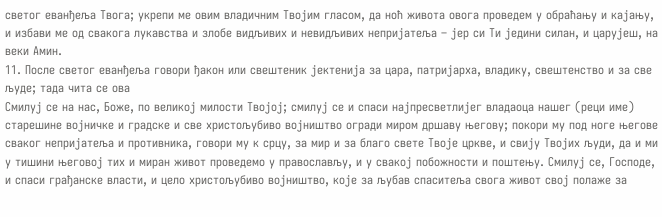светог еванђеља Твога; укрепи ме овим владичним Твојим гласом, да ноћ живота овога проведем у обраћању и кајању, и избави ме од свакога лукавства и злобе видљивих и невидљивих непријатеља – јер си Ти једини силан, и царујеш, на веки Амин.
11. После светог еванђеља говори ђакон или свештеник јектенија за цара, патријарха, владику, свештенство и за све људе; тада чита се ова
Смилуј се на нас, Боже, по великој милости Твојој; смилуј се и спаси најпресветлијег владаоца нашег (реци име) старешине војничке и градске и све христољубиво војништво огради миром дршаву његову; покори му под ноге његове сваког непријатеља и противника, говори му к срцу, за мир и за благо свете Твоје цркве, и свију Твојих људи, да и ми у тишини његовој тих и миран живот проведемо у православљу, и у свакој побожности и поштењу. Смилуј се, Господе, и спаси грађанске власти, и цело христољубиво војништво, које за љубав спаситеља свога живот свој полаже за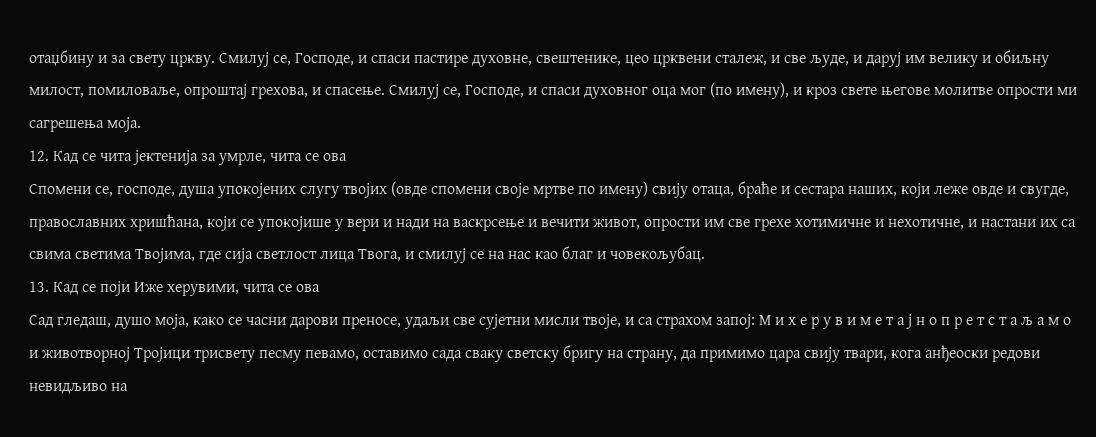отаџбину и за свету цркву. Смилуј се, Господе, и спаси пастире духовне, свештенике, цео црквени сталеж, и све људе, и даруј им велику и обиљну милост, помиловаље, опроштај грехова, и спасење. Смилуј се, Господе, и спаси духовног оца мог (по имену), и кроз свете његове молитве опрости ми сагрешења моја.
12. Кад се чита јектенија за умрле, чита се ова
Спомени се, господе, душа упокојених слугу твојих (овде спомени своје мртве по имену) свију отаца, браће и сестара наших, који леже овде и свугде, православних хришћана, који се упокојише у вери и нади на васкрсење и вечити живот, опрости им све грехе хотимичне и нехотичне, и настани их са свима светима Твојима, где сија светлост лица Твога, и смилуј се на нас као благ и човекољубац.
13. Кад се поји Иже херувими, чита се ова
Сад гледаш, душо моја, како се часни дарови преносе, удаљи све сујетни мисли твоје, и са страхом запој: М и х е р у в и м е т а ј н о п р е т с т а љ а м о и животворној Тројици трисвету песму певамо, оставимо сада сваку светску бригу на страну, да примимо цара свију твари, кога анђеоски редови невидљиво на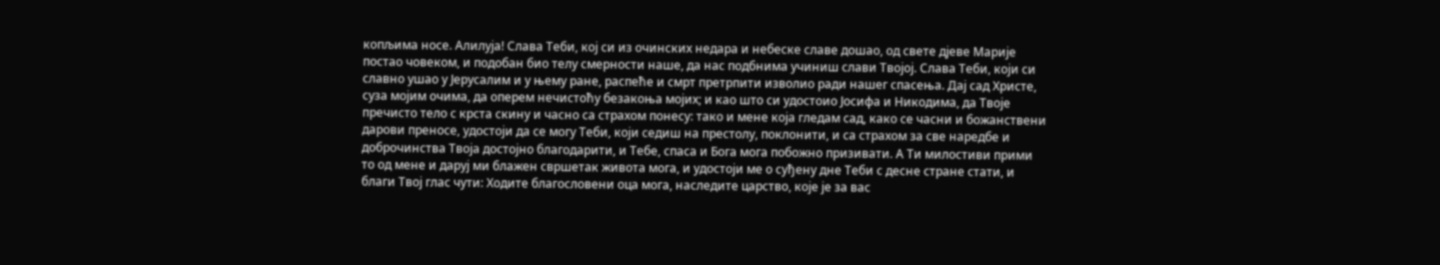копљима носе. Алилуја! Слава Теби, кој си из очинских недара и небеске славе дошао, од свете дјеве Марије постао човеком, и подобан био телу смерности наше, да нас подбнима учиниш слави Твојој. Слава Теби, који си славно ушао у Јерусалим и у њему ране, распеће и смрт претрпити изволио ради нашег спасења. Дај сад Христе, суза мојим очима, да оперем нечистоћу безакоња мојих; и као што си удостоио Јосифа и Никодима, да Твоје пречисто тело с крста скину и часно са страхом понесу: тако и мене која гледам сад, како се часни и божанствени дарови преносе, удостоји да се могу Теби, који седиш на престолу, поклонити, и са страхом за све наредбе и доброчинства Твоја достојно благодарити, и Тебе, спаса и Бога мога побожно призивати. А Ти милостиви прими то од мене и даруј ми блажен свршетак живота мога, и удостоји ме о суђену дне Теби с десне стране стати, и благи Твој глас чути: Ходите благословени оца мога, наследите царство, које је за вас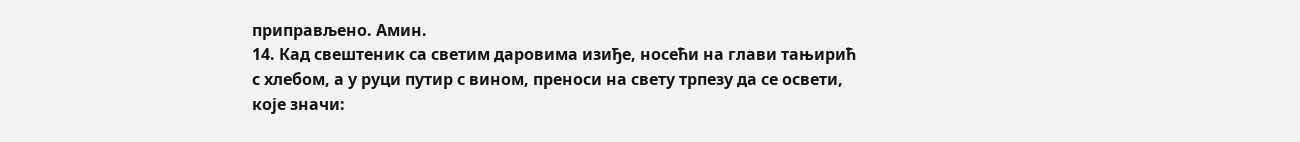приправљено. Амин.
14. Кад свештеник са светим даровима изиђе, носећи на глави тањирић с хлебом, а у руци путир с вином, преноси на свету трпезу да се освети, које значи: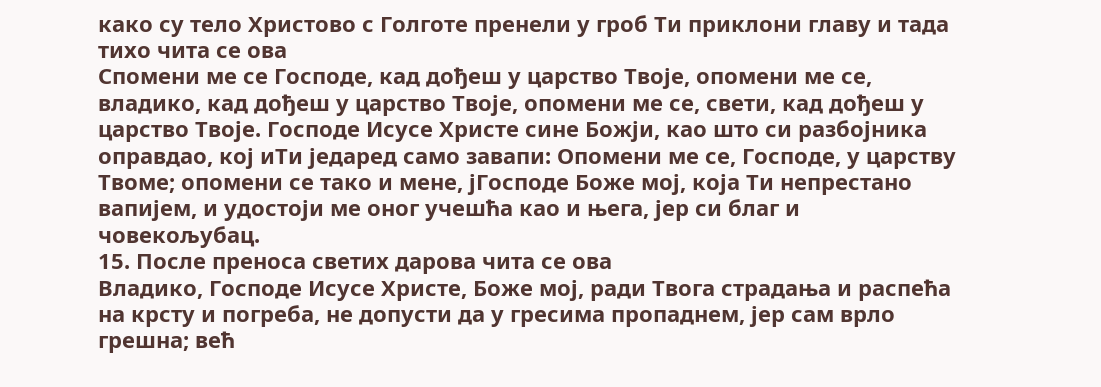како су тело Христово с Голготе пренели у гроб Ти приклони главу и тада тихо чита се ова
Спомени ме се Господе, кад дођеш у царство Твоје, опомени ме се, владико, кад дођеш у царство Твоје, опомени ме се, свети, кад дођеш у царство Твоје. Господе Исусе Христе сине Божји, као што си разбојника оправдао, кој иТи једаред само завапи: Опомени ме се, Господе, у царству Твоме; опомени се тако и мене, јГосподе Боже мој, која Ти непрестано вапијем, и удостоји ме оног учешћа као и њега, јер си благ и човекољубац.
15. После преноса светих дарова чита се ова
Владико, Господе Исусе Христе, Боже мој, ради Твога страдања и распећа на крсту и погреба, не допусти да у гресима пропаднем, јер сам врло грешна; већ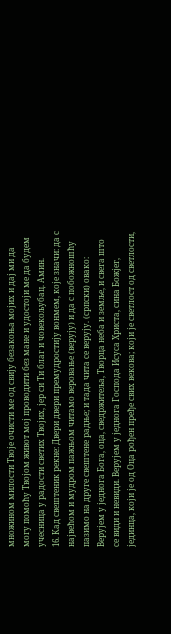множином милости Твоје очисти ме од свију безакоња мојих и дај ми да могу помоћу Твојом живот мој проводити без мане и удостоји ме да будем учесница у радости светих Твојих, јер си Ти благ и човекољубац. Амин.
16. Кад свештеник рекне: Двери двери премудростију вонмем, које значи: да с највећом и мудром пажњом читамо веровање (верују) и да с побожношћу пазимо на друге свештене радње; и тада чита се верују. (српски) овако:
Верујем у једнога Бога, оца, сведржитеља, Творца неба и земље, и свега што се види и невиди. Верујем у једнога Господа Исуса Христа, сина Божјег, јединца, који је од Оца рођен пређе свих векова; који је светлост од светлости,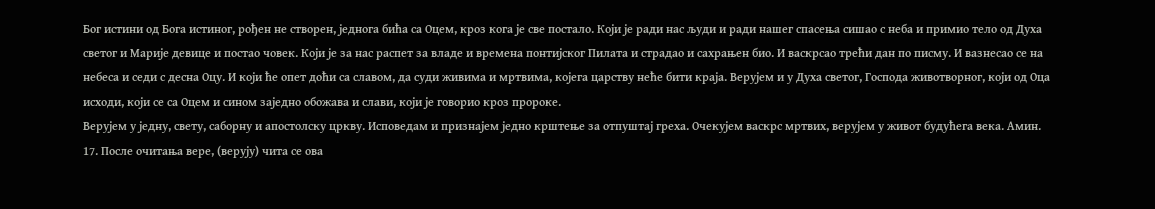Бог истини од Бога истиног, рођен не створен, једнога бића са Оцем, кроз кога је све постало. Који је ради нас људи и ради нашег спасења сишао с неба и примио тело од Духа светог и Марије девице и постао човек. Који је за нас распет за владе и времена понтијског Пилата и страдао и сахрањен био. И васкрсао трећи дан по писму. И вазнесао се на небеса и седи с десна Оцу. И који ће опет доћи са славом, да суди живима и мртвима, којега царству неће бити краја. Верујем и у Духа светог, Господа животворног, који од Оца исходи, који се са Оцем и сином заједно обожава и слави, који је говорио кроз пророке.
Верујем у једну, свету, саборну и апостолску цркву. Исповедам и признајем једно крштење за отпуштај греха. Очекујем васкрс мртвих, верујем у живот будућега века. Амин.
17. После очитања вере, (верују) чита се ова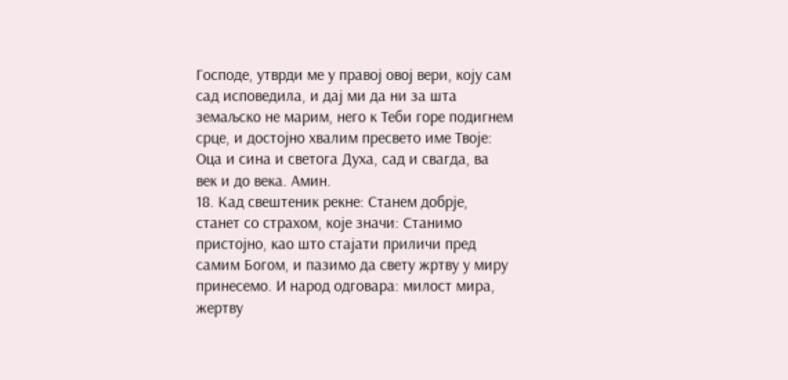Господе, утврди ме у правој овој вери, коју сам сад исповедила, и дај ми да ни за шта земаљско не марим, него к Теби горе подигнем срце, и достојно хвалим пресвето име Твоје: Оца и сина и светога Духа, сад и свагда, ва век и до века. Амин.
18. Кад свештеник рекне: Станем добрје, станет со страхом, које значи: Станимо пристојно, као што стајати приличи пред самим Богом, и пазимо да свету жртву у миру принесемо. И народ одговара: милост мира, жертву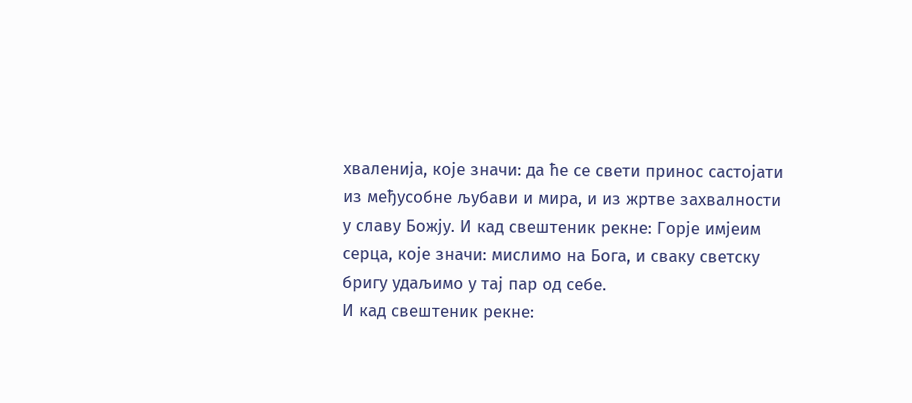хваленија, које значи: да ће се свети принос састојати из међусобне љубави и мира, и из жртве захвалности у славу Божју. И кад свештеник рекне: Горје имјеим серца, које значи: мислимо на Бога, и сваку светску бригу удаљимо у тај пар од себе.
И кад свештеник рекне: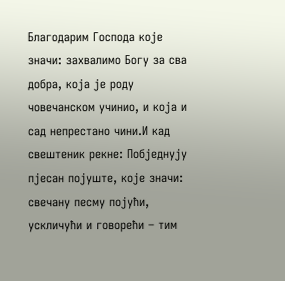Благодарим Господа које значи: захвалимо Богу за сва добра, која је роду човечанском учинио, и која и сад непрестано чини.И кад свештеник рекне: Побједнују пјесан појуште, које значи: свечану песму појући, ускличући и говорећи – тим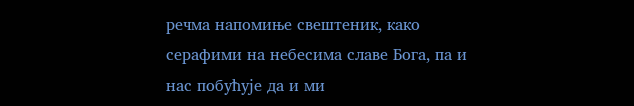речма напомиње свештеник, како серафими на небесима славе Бога, па и нас побућује да и ми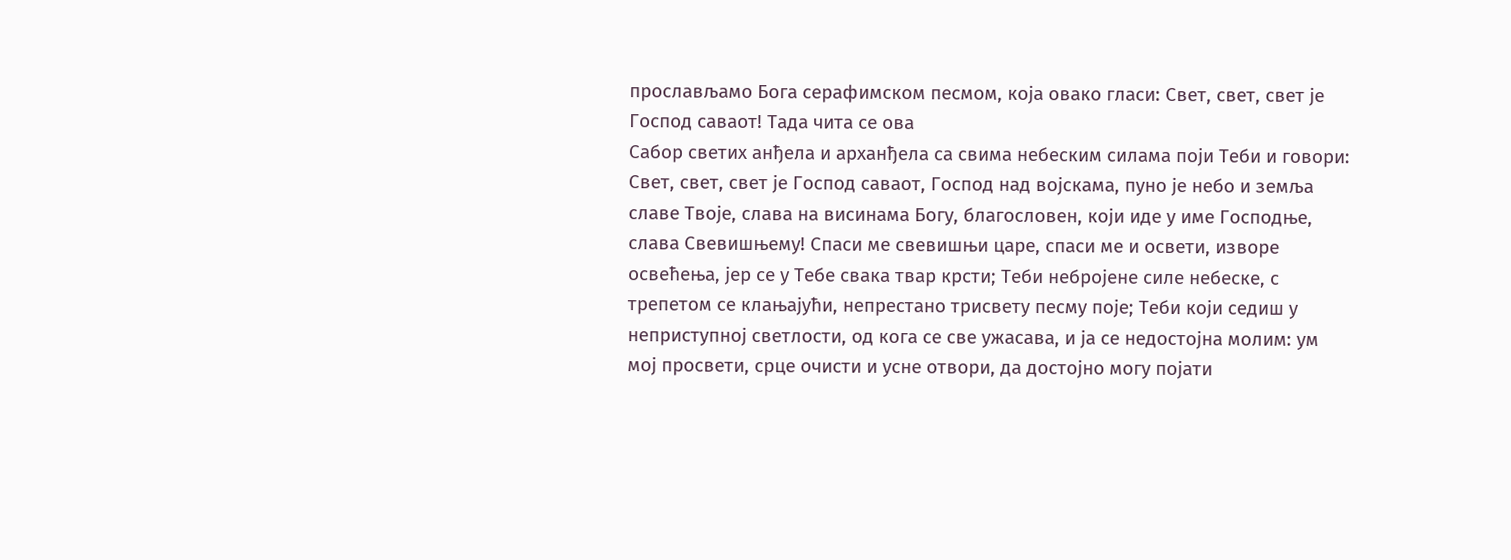прослављамо Бога серафимском песмом, која овако гласи: Свет, свет, свет је Господ саваот! Тада чита се ова
Сабор светих анђела и арханђела са свима небеским силама поји Теби и говори: Свет, свет, свет је Господ саваот, Господ над војскама, пуно је небо и земља славе Твоје, слава на висинама Богу, благословен, који иде у име Господње, слава Свевишњему! Спаси ме свевишњи царе, спаси ме и освети, изворе освећења, јер се у Тебе свака твар крсти; Теби небројене силе небеске, с трепетом се клањајући, непрестано трисвету песму поје; Теби који седиш у неприступној светлости, од кога се све ужасава, и ја се недостојна молим: ум мој просвети, срце очисти и усне отвори, да достојно могу појати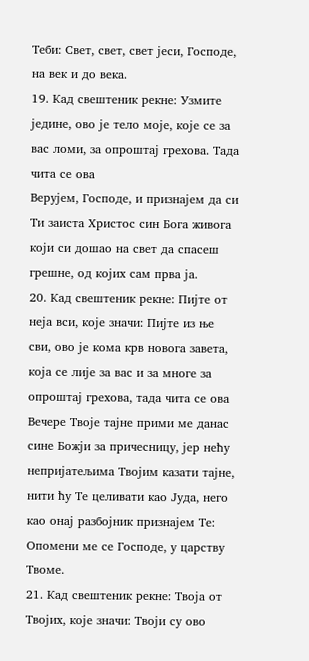Теби: Свет, свет, свет јеси, Господе, на век и до века.
19. Кад свештеник рекне: Узмите једине, ово је тело моје, које се за вас ломи, за опроштај грехова. Тада чита се ова
Верујем, Господе, и признајем да си Ти заиста Христос син Бога живога који си дошао на свет да спасеш грешне, од којих сам прва ја.
20. Кад свештеник рекне: Пијте от неја вси, које значи: Пијте из ње сви, ово је кома крв новога завета, која се лије за вас и за многе за опроштај грехова, тада чита се ова
Вечере Твоје тајне прими ме данас сине Божји за причесницу, јер нећу непријатељима Твојим казати тајне, нити ћу Те целивати као Јуда, него као онај разбојник признајем Те: Опомени ме се Господе, у царству Твоме.
21. Кад свештеник рекне: Твоја от Твојих, које значи: Твоји су ово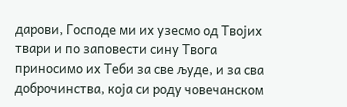дарови, Господе ми их узесмо од Твојих твари и по заповести сину Твога приносимо их Теби за све људе, и за сва доброчинства, која си роду човечанском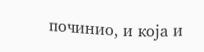починио, и која и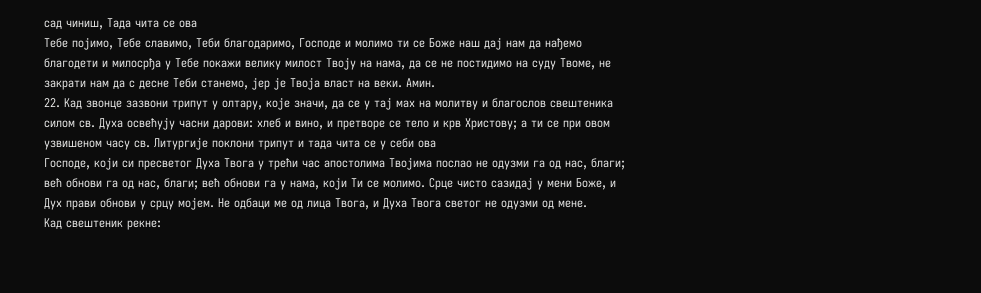сад чиниш, Тада чита се ова
Тебе појимо, Тебе славимо, Теби благодаримо, Господе и молимо ти се Боже наш дај нам да нађемо благодети и милосрђа у Тебе покажи велику милост Твоју на нама, да се не постидимо на суду Твоме, не закрати нам да с десне Теби станемо, јер је Твоја власт на веки. Амин.
22. Кад звонце зазвони трипут у олтару, које значи, да се у тај мах на молитву и благослов свештеника силом св. Духа освећују часни дарови: хлеб и вино, и претворе се тело и крв Христову; а ти се при овом узвишеном часу св. Литургије поклони трипут и тада чита се у себи ова
Господе, који си пресветог Духа Твога у трећи час апостолима Твојима послао не одузми га од нас, благи; већ обнови га од нас, благи; већ обнови га у нама, који Ти се молимо. Срце чисто сазидај у мени Боже, и Дух прави обнови у срцу мојем. Не одбаци ме од лица Твога, и Духа Твога светог не одузми од мене.
Кад свештеник рекне: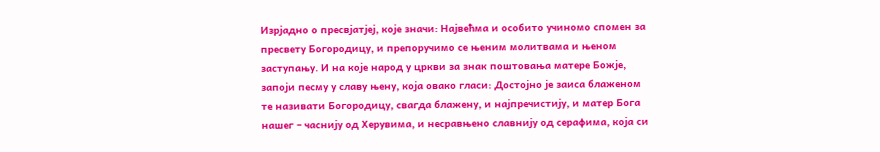Изрјадно о пресвјатјеј, које значи: Највећма и особито учиномо спомен за пресвету Богородицу, и препоручимо се њеним молитвама и њеном заступању. И на које народ у цркви за знак поштовања матере Божје, запоји песму у славу њену, која овако гласи: Достојно је заиса блаженом те називати Богородицу, свагда блажену, и најпречистију, и матер Бога нашег – часнију од Херувима, и несравњено славнију од серафима, која си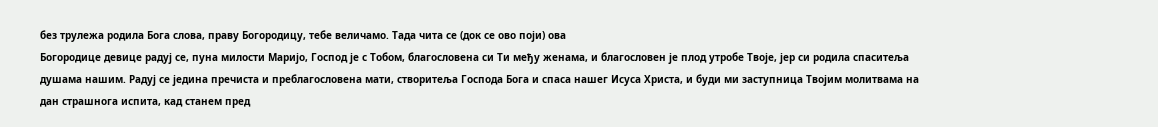без трулежа родила Бога слова, праву Богородицу, тебе величамо. Тада чита се (док се ово поји) ова
Богородице девице радуј се, пуна милости Маријо, Господ је с Тобом, благословена си Ти међу женама, и благословен је плод утробе Твоје, јер си родила спаситеља душама нашим. Радуј се једина пречиста и преблагословена мати, створитеља Господа Бога и спаса нашег Исуса Христа, и буди ми заступница Твојим молитвама на дан страшнога испита, кад станем пред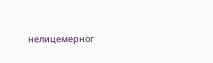нелицемерног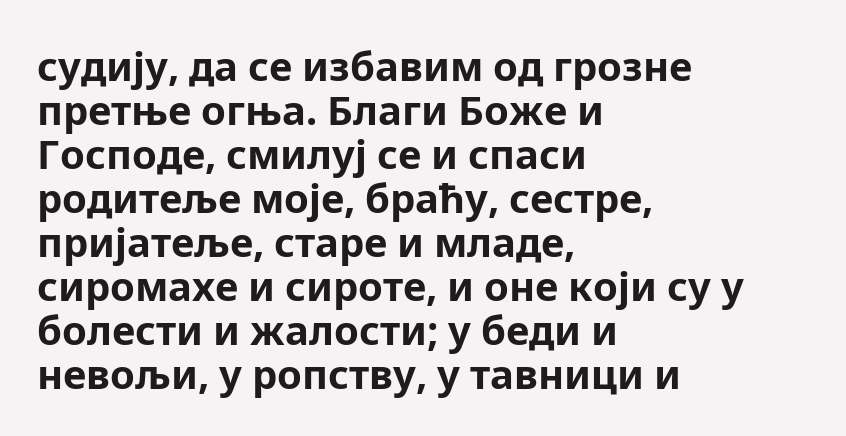судију, да се избавим од грозне претње огња. Благи Боже и Господе, смилуј се и спаси родитеље моје, браћу, сестре, пријатеље, старе и младе, сиромахе и сироте, и оне који су у болести и жалости; у беди и невољи, у ропству, у тавници и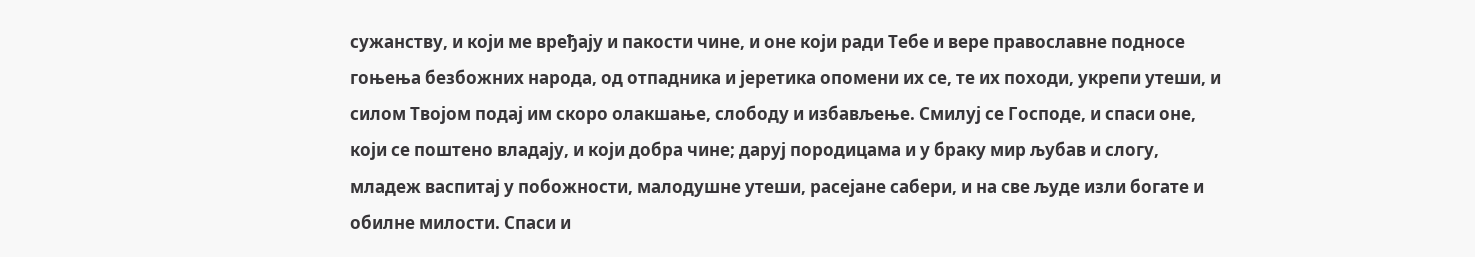сужанству, и који ме вређају и пакости чине, и оне који ради Тебе и вере православне подносе гоњења безбожних народа, од отпадника и јеретика опомени их се, те их походи, укрепи утеши, и силом Твојом подај им скоро олакшање, слободу и избављење. Смилуј се Господе, и спаси оне, који се поштено владају, и који добра чине; даруј породицама и у браку мир љубав и слогу, младеж васпитај у побожности, малодушне утеши, расејане сабери, и на све људе изли богате и обилне милости. Спаси и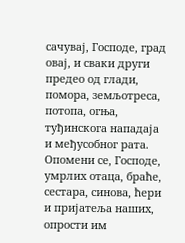сачувај, Господе, град овај, и сваки други предео од глади, помора, земљотреса, потопа, огња, туђинскога нападаја и међусобног рата. Опомени се, Господе, умрлих отаца, браће, сестара, синова, ћери и пријатеља наших, опрости им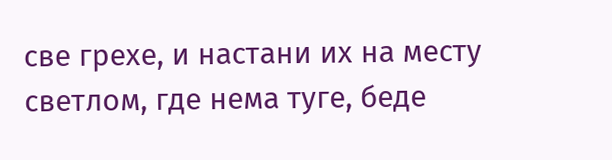све грехе, и настани их на месту светлом, где нема туге, беде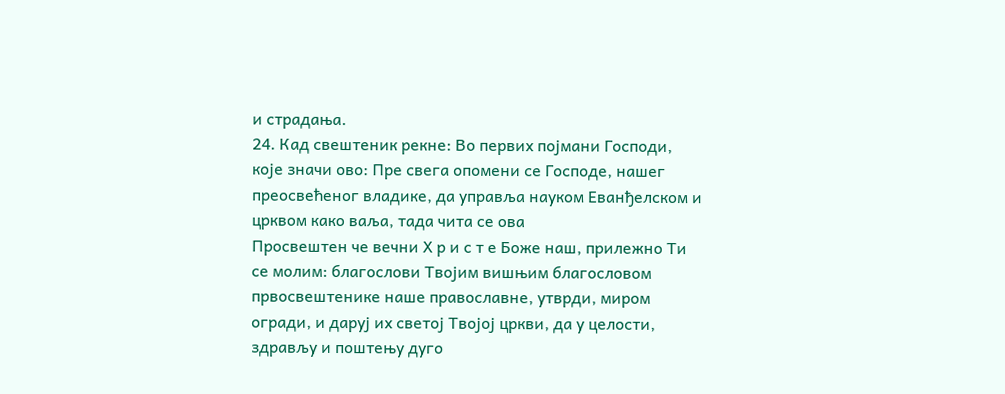и страдања.
24. Кад свештеник рекне: Во первих појмани Господи, које значи ово: Пре свега опомени се Господе, нашег преосвећеног владике, да управља науком Еванђелском и црквом како ваља, тада чита се ова
Просвештен че вечни Х р и с т е Боже наш, прилежно Ти се молим: благослови Твојим вишњим благословом првосвештенике наше православне, утврди, миром огради, и даруј их светој Твојој цркви, да у целости, здрављу и поштењу дуго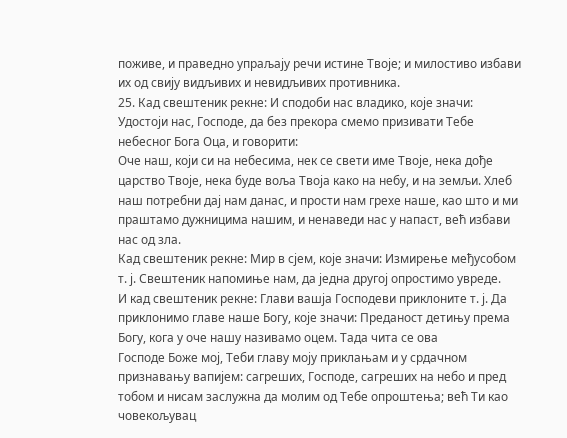поживе, и праведно упраљају речи истине Твоје; и милостиво избави их од свију видљивих и невидљивих противника.
25. Кад свештеник рекне: И сподоби нас владико, које значи: Удостоји нас, Господе, да без прекора смемо призивати Тебе небесног Бога Оца, и говорити:
Оче наш, који си на небесима, нек се свети име Твоје, нека дође царство Твоје, нека буде воља Твоја како на небу, и на земљи. Хлеб наш потребни дај нам данас, и прости нам грехе наше, као што и ми праштамо дужницима нашим, и ненаведи нас у напаст, већ избави нас од зла.
Кад свештеник рекне: Мир в сјем, које значи: Измирење међусобом т. ј. Свештеник напомиње нам, да једна другој опростимо увреде.
И кад свештеник рекне: Глави вашја Господеви приклоните т. ј. Да приклонимо главе наше Богу, које значи: Преданост детињу према Богу, кога у оче нашу називамо оцем. Тада чита се ова
Господе Боже мој, Теби главу моју приклањам и у срдачном признавању вапијем: сагреших, Господе, сагреших на небо и пред тобом и нисам заслужна да молим од Тебе опроштења; већ Ти као човекољувац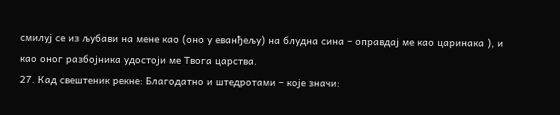смилуј се из љубави на мене као (оно у еванђељу) на блудна сина – оправдај ме као царинака ), и као оног разбојника удостоји ме Твога царства.
27. Кад свештеник рекне: Благодатно и штедротами – које значи: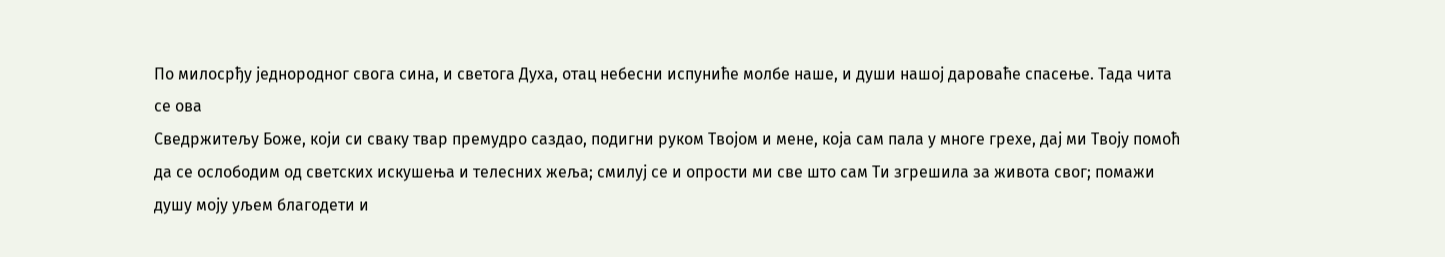По милосрђу једнородног свога сина, и светога Духа, отац небесни испуниће молбе наше, и души нашој дароваће спасење. Тада чита се ова
Сведржитељу Боже, који си сваку твар премудро саздао, подигни руком Твојом и мене, која сам пала у многе грехе, дај ми Твоју помоћ да се ослободим од светских искушења и телесних жеља; смилуј се и опрости ми све што сам Ти згрешила за живота свог; помажи душу моју уљем благодети и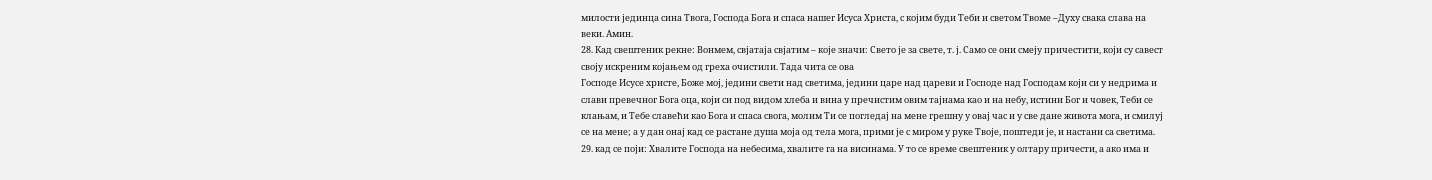милости јединца сина Твога, Господа Бога и спаса нашег Исуса Христа, с којим буди Теби и светом Твоме –Духу свака слава на веки. Амин.
28. Кад свештеник рекне: Вонмем, свјатаја свјатим – које значи: Свето је за свете, т. ј. Само се они смеју причестити, који су савест своју искреним којањем од греха очистили. Тада чита се ова
Господе Исусе христе, Боже мој, једини свети над светима, једини царе над цареви и Господе над Господам који си у недрима и слави превечног Бога оца, који си под видом хлеба и вина у пречистим овим тајнама као и на небу, истини Бог и човек, Теби се клањам, и Тебе славећи као Бога и спаса свога, молим Ти се погледај на мене грешну у овај час и у све дане живота мога, и смилуј се на мене; а у дан онај кад се растане душа моја од тела мога, прими је с миром у руке Твоје, поштеди је, и настани са светима.
29. кад се поји: Хвалите Господа на небесима, хвалите га на висинама. У то се време свештеник у олтару причести, а ако има и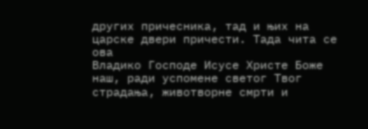других причесника, тад и њих на царске двери причести. Тада чита се ова
Владико Господе Исусе Христе Боже наш, ради успомене светог Твог страдања, животворне смрти и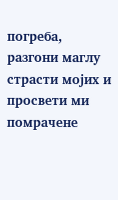погреба, разгони маглу страсти мојих и просвети ми помрачене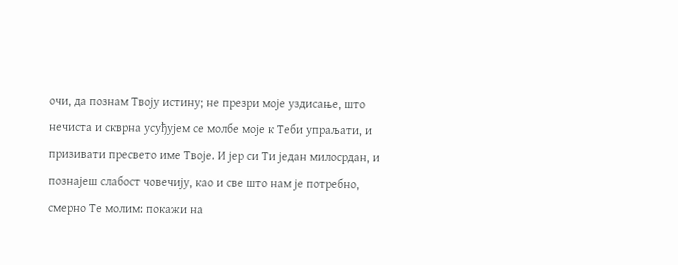очи, да познам Твоју истину; не презри моје уздисање, што нечиста и скврна усуђујем се молбе моје к Теби упраљати, и призивати пресвето име Твоје. И јер си Ти један милосрдан, и познајеш слабост човечију, као и све што нам је потребно, смерно Те молим: покажи на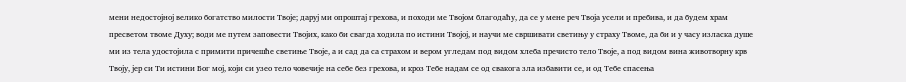мени недостојној велико богатство милости Твоје; даруј ми опроштај грехова, и походи ме Твојом благодаћу, да се у мене реч Твоја усели и пребива, и да будем храм пресветом твоме Духу; води ме путем заповести Твојих, како би свагда ходила по истини Твојој, и научи ме свршивати светињу у страху Твоме, да би и у часу изласка душе ми из тела удостојила с примити причешће светиње Твоје, а и сад да са страхом и вером угледам под видом хлеба пречисто тело Твоје, а под видом вина животворну крв Твоју, јер си Ти истини Бог мој, који си узео тело човечије на себе без грехова, и кроз Тебе надам се од свакога зла избавити се, и од Тебе спасења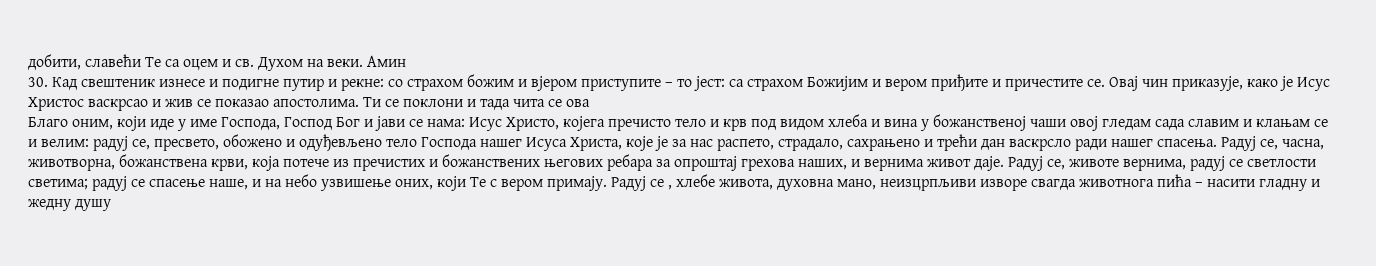добити, славећи Те са оцем и св. Духом на веки. Амин
30. Кад свештеник изнесе и подигне путир и рекне: со страхом божим и вјером приступите – то јест: са страхом Божијим и вером приђите и причестите се. Овај чин приказује, како је Исус Христос васкрсао и жив се показао апостолима. Ти се поклони и тада чита се ова
Благо оним, који иде у име Господа, Господ Бог и јави се нама: Исус Христо, којега пречисто тело и крв под видом хлеба и вина у божанственој чаши овој гледам сада славим и клањам се и велим: радуј се, пресвето, обожено и одуђевљено тело Господа нашег Исуса Христа, које је за нас распето, страдало, сахрањено и трећи дан васкрсло ради нашег спасења. Радуј се, часна, животворна, божанствена крви, која потече из пречистих и божанствених његових ребара за опроштај грехова наших, и вернима живот даје. Радуј се, животе вернима, радуј се светлости светима; радуј се спасење наше, и на небо узвишење оних, који Те с вером примају. Радуј се , хлебе живота, духовна мано, неизцрпљиви изворе свагда животнога пића – насити гладну и жедну душу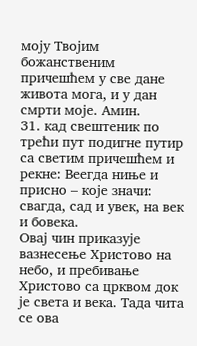моју Твојим божанственим причешћем у све дане живота мога, и у дан смрти моје. Амин.
31. кад свештеник по трећи пут подигне путир са светим причешћем и рекне: Веегда ниње и присно – које значи: свагда, сад и увек, на век и бовека.
Овај чин приказује вазнесење Христово на небо, и пребивање Христово са црквом док је света и века. Тада чита се ова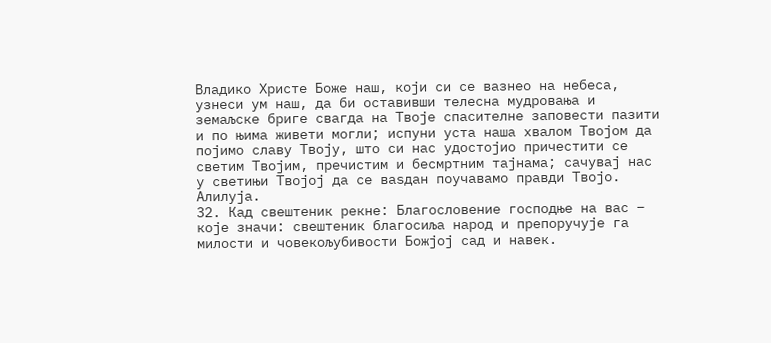Владико Христе Боже наш, који си се вазнео на небеса, узнеси ум наш, да би оставивши телесна мудровања и земаљске бриге свагда на Твоје спасителне заповести пазити и по њима живети могли; испуни уста наша хвалом Твојом да појимо славу Твоју, што си нас удостојио причестити се светим Твојим, пречистим и бесмртним тајнама; сачувај нас у светињи Твојој да се ваѕдан поучавамо правди Твојо. Алилуја.
32. Кад свештеник рекне: Благословение господње на вас – које значи: свештеник благосиља народ и препоручује га милости и човекољубивости Божјој сад и навек.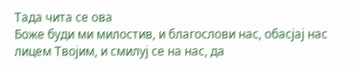Тада чита се ова
Боже буди ми милостив, и благослови нас, обасјај нас лицем Твојим, и смилуј се на нас, да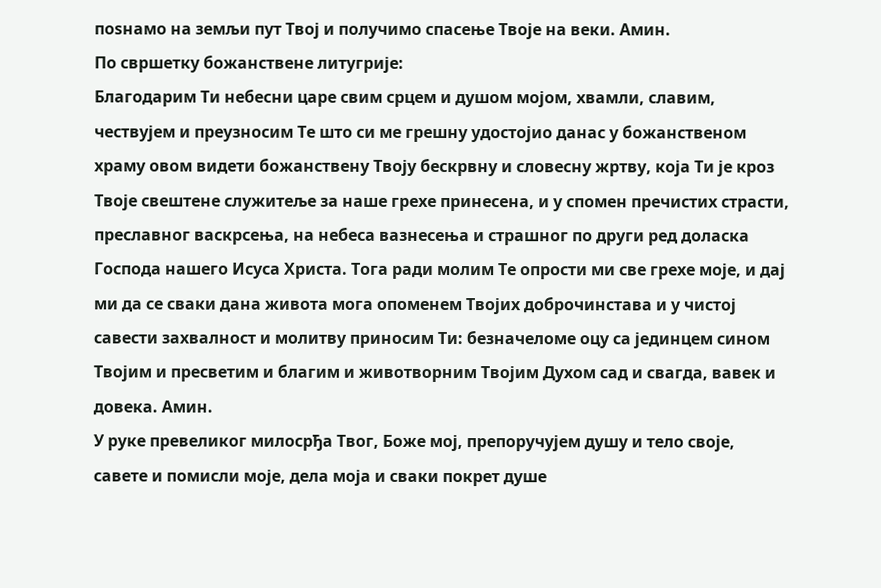поѕнамо на земљи пут Твој и получимо спасење Твоје на веки. Амин.
По свршетку божанствене литугрије:
Благодарим Ти небесни царе свим срцем и душом мојом, хвамли, славим, чествујем и преузносим Те што си ме грешну удостојио данас у божанственом храму овом видети божанствену Твоју бескрвну и словесну жртву, која Ти је кроз Твоје свештене служитеље за наше грехе принесена, и у спомен пречистих страсти, преславног васкрсења, на небеса вазнесења и страшног по други ред доласка Господа нашего Исуса Христа. Тога ради молим Те опрости ми све грехе моје, и дај ми да се сваки дана живота мога опоменем Твојих доброчинстава и у чистој савести захвалност и молитву приносим Ти: безначеломе оцу са јединцем сином Твојим и пресветим и благим и животворним Твојим Духом сад и свагда, вавек и довека. Амин.
У руке превеликог милосрђа Твог, Боже мој, препоручујем душу и тело своје, савете и помисли моје, дела моја и сваки покрет душе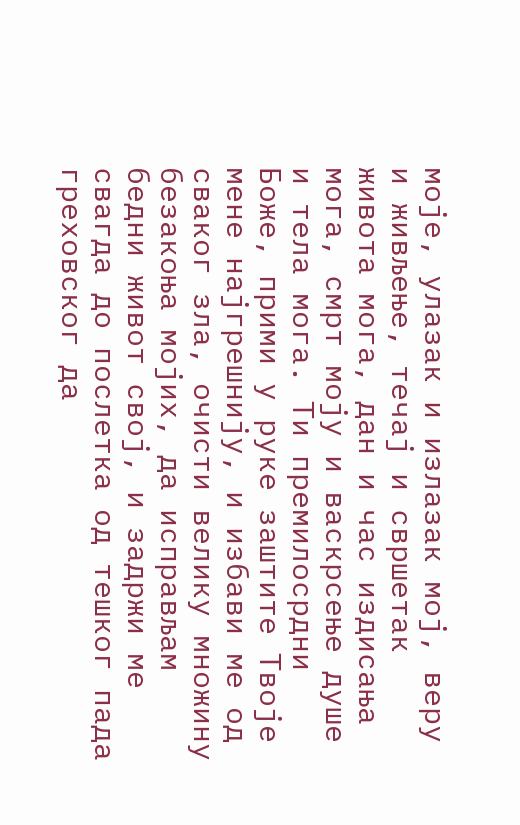моје, улазак и излазак мој, веру и живљење, течај и свршетак живота мога, дан и час издисања мога, смрт моју и васкрсење душе и тела мога. Ти премилосрдни Боже, прими у руке заштите Твоје мене најгрешнију, и избави ме од сваког зла, очисти велику множину безакоња мојих, да исправљам бедни живот свој, и задржи ме свагда до послетка од тешког пада греховског да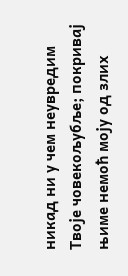никад ни у чем неувредим Твоје човекољубље; покривај њиме немоћ моју од злих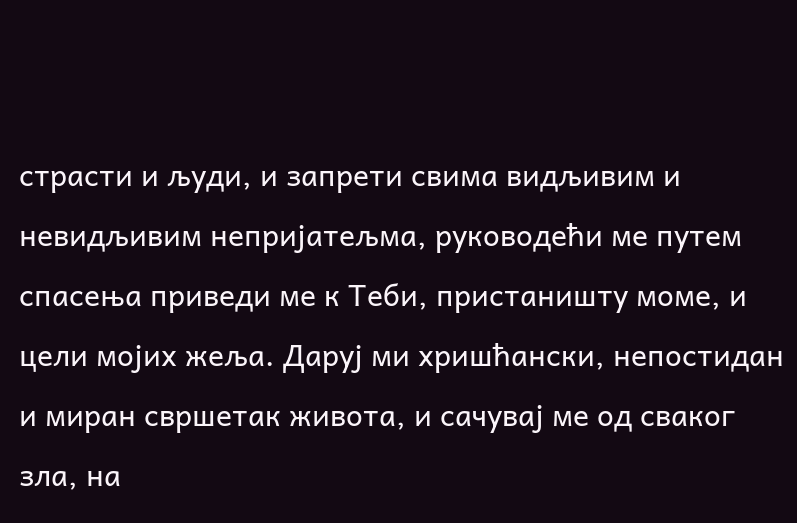страсти и људи, и запрети свима видљивим и невидљивим непријатељма, руководећи ме путем спасења приведи ме к Теби, пристаништу моме, и цели мојих жеља. Даруј ми хришћански, непостидан и миран свршетак живота, и сачувај ме од сваког зла, на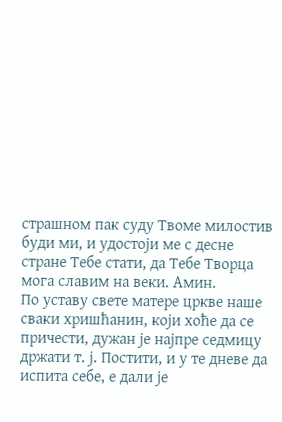страшном пак суду Твоме милостив буди ми, и удостоји ме с десне стране Тебе стати, да Тебе Творца мога славим на веки. Амин.
По уставу свете матере цркве наше сваки хришћанин, који хоће да се причести, дужан је најпре седмицу држати т. ј. Постити, и у те дневе да испита себе, е дали је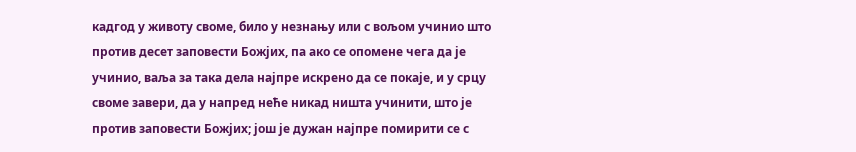кадгод у животу своме, било у незнању или с вољом учинио што против десет заповести Божјих, па ако се опомене чега да је учинио, ваља за така дела најпре искрено да се покаје, и у срцу своме завери, да у напред неће никад ништа учинити, што је против заповести Божјих; још је дужан најпре помирити се с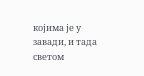којима је у завади, и тада светом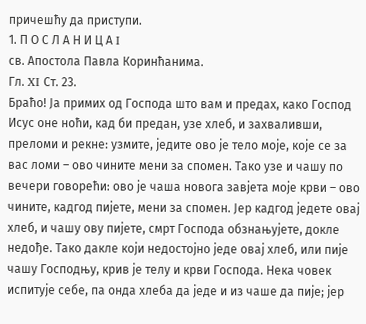причешћу да приступи.
1. П О С Л А Н И Ц А I
св. Апостола Павла Коринћанима.
Гл. XI Ст. 23.
Браћо! Ја примих од Господа што вам и предах, како Господ Исус оне ноћи, кад би предан, узе хлеб, и захваливши, преломи и рекне: узмите, једите ово је тело моје, које се за вас ломи – ово чините мени за спомен. Тако узе и чашу по вечери говорећи: ово је чаша новога завјета моје крви – ово чините, кадгод пијете, мени за спомен. Јер кадгод једете овај хлеб, и чашу ову пијете, смрт Господа обзнањујете, докле недође. Тако дакле који недостојно једе овај хлеб, или пије чашу Господњу, крив је телу и крви Господа. Нека човек испитује себе, па онда хлеба да једе и из чаше да пије; јер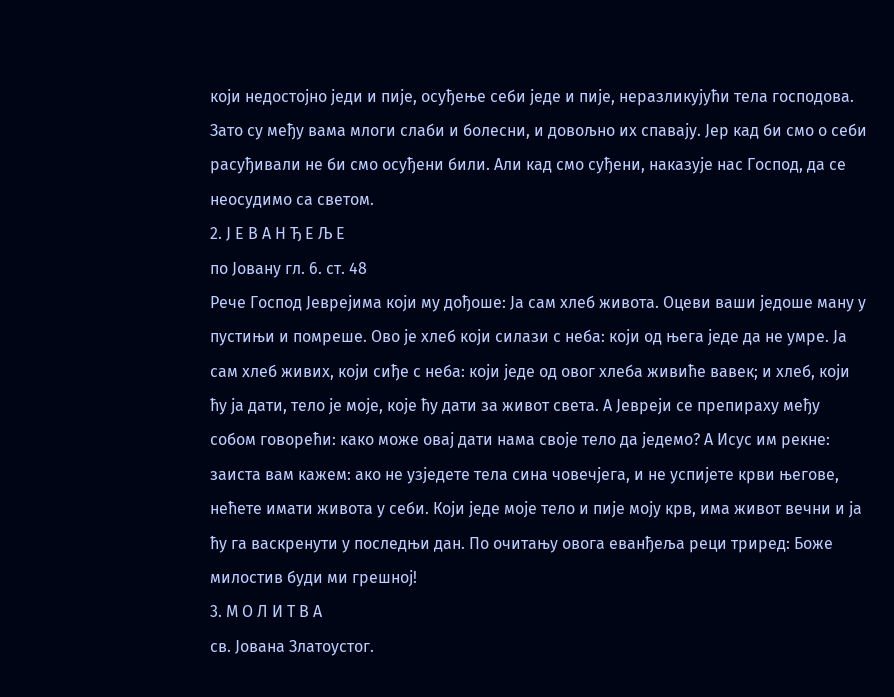који недостојно једи и пије, осуђење себи једе и пије, неразликујући тела господова. Зато су међу вама млоги слаби и болесни, и довољно их спавају. Јер кад би смо о себи расуђивали не би смо осуђени били. Али кад смо суђени, наказује нас Господ, да се неосудимо са светом.
2. Ј Е В А Н Ђ Е Љ Е
по Јовану гл. 6. ст. 48
Рече Господ Јеврејима који му дођоше: Ја сам хлеб живота. Оцеви ваши једоше ману у пустињи и помреше. Ово је хлеб који силази с неба: који од њега једе да не умре. Ја сам хлеб живих, који сиђе с неба: који једе од овог хлеба живиће вавек; и хлеб, који ћу ја дати, тело је моје, које ћу дати за живот света. А Јевреји се препираху међу собом говорећи: како може овај дати нама своје тело да једемо? А Исус им рекне: заиста вам кажем: ако не узједете тела сина човечјега, и не успијете крви његове, нећете имати живота у себи. Који једе моје тело и пије моју крв, има живот вечни и ја ћу га васкренути у последњи дан. По очитању овога еванђеља реци триред: Боже милостив буди ми грешној!
3. М О Л И Т В А
св. Јована Златоустог.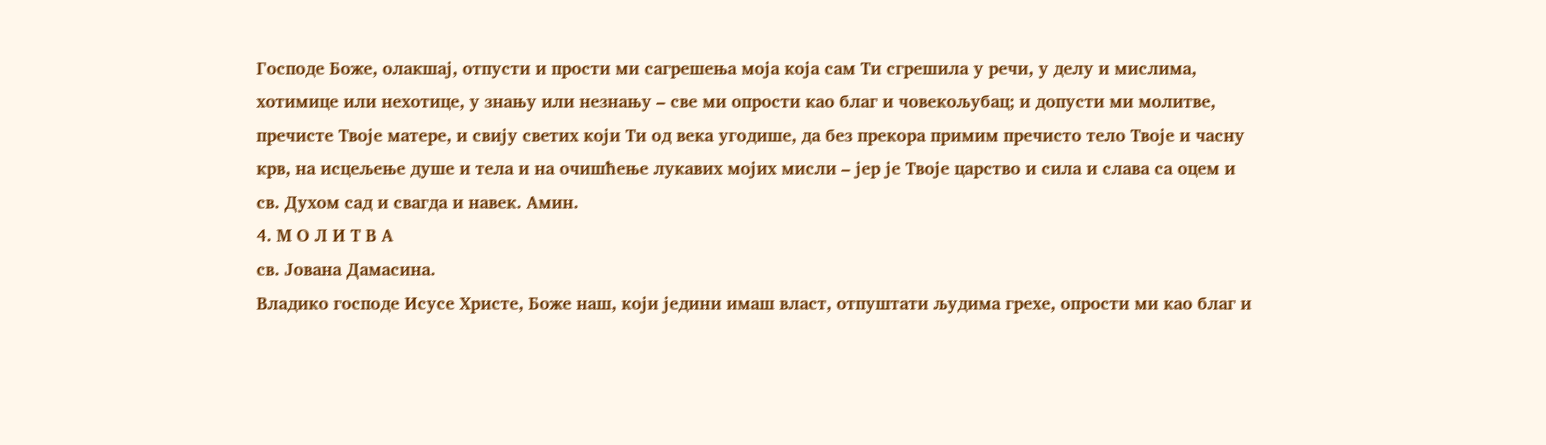Господе Боже, олакшај, отпусти и прости ми сагрешења моја која сам Ти сгрешила у речи, у делу и мислима, хотимице или нехотице, у знању или незнању – све ми опрости као благ и човекољубац; и допусти ми молитве, пречисте Твоје матере, и свију светих који Ти од века угодише, да без прекора примим пречисто тело Твоје и часну крв, на исцељење душе и тела и на очишћење лукавих мојих мисли – јер је Твоје царство и сила и слава са оцем и св. Духом сад и свагда и навек. Амин.
4. М О Л И Т В А
св. Јована Дамасина.
Владико господе Исусе Христе, Боже наш, који једини имаш власт, отпуштати људима грехе, опрости ми као благ и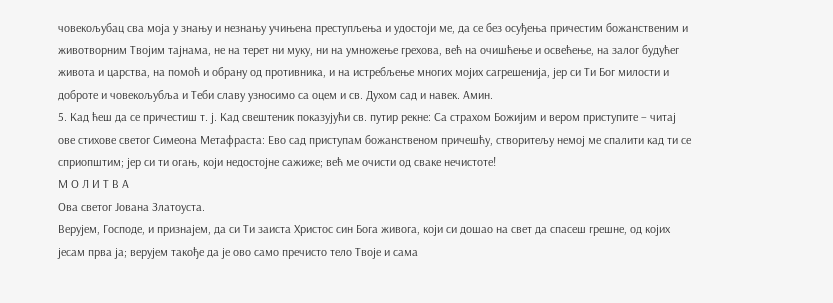човекољубац сва моја у знању и незнању учињена преступљења и удостоји ме, да се без осуђења причестим божанственим и животворним Твојим тајнама, не на терет ни муку, ни на умножење грехова, већ на очишћење и освећење, на залог будућег живота и царства, на помоћ и обрану од противника, и на истребљење многих мојих сагрешенија, јер си Ти Бог милости и доброте и човекољубља и Теби славу узносимо са оцем и св. Духом сад и навек. Амин.
5. Кад ћеш да се причестиш т. ј. Кад свештеник показујући св. путир рекне: Са страхом Божијим и вером приступите – читај ове стихове светог Симеона Метафраста: Ево сад приступам божанственом причешћу, створитељу немој ме спалити кад ти се сприопштим; јер си ти огањ, који недостојне сажиже; већ ме очисти од сваке нечистоте!
М О Л И Т В А
Ова светог Јована Златоуста.
Верујем, Господе, и признајем, да си Ти заиста Христос син Бога живога, који си дошао на свет да спасеш грешне, од којих јесам прва ја; верујем такође да је ово само пречисто тело Твоје и сама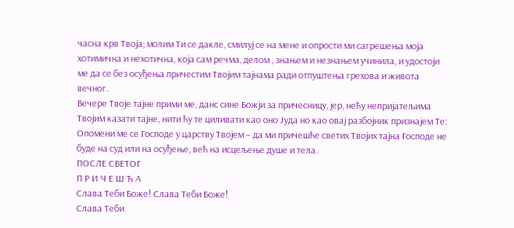часна крв Твоја; молим Ти се дакле, смилуј се на мене и опрости ми сагрешења моја хотимична и нехотична, која сам речма, делом , знањем и незнањем учинила, и удостоји ме да се без осуђења причестим Твојим тајнама ради отпуштења грехова и живота вечног.
Вечере Твоје тајне прими ме, данс сине Божји за причесницу, јер, нећу непријатељима Твојим казати тајне, нити ћу те циливати као оно Јуда но као овај разбојник признајем Те: Опомени ме се Господе у царству Твојем – да ми причешће светих Твојих тајна Господе не буде на суд или на осуђење, већ на исцељење душе и тела.
ПОСЛЕ СВЕТОГ
П Р И Ч Е Ш Ћ А
Слава Теби Боже! Слава Теби Боже!
Слава Теби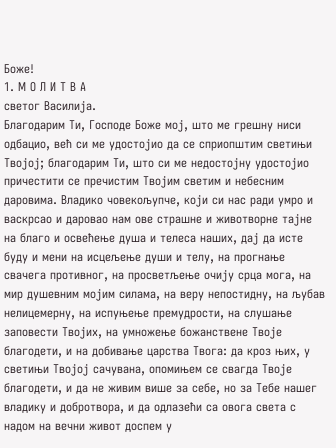Боже!
1. М О Л И Т В А
светог Василија.
Благодарим Ти, Господе Боже мој, што ме грешну ниси одбацио, већ си ме удостојио да се сприопштим светињи Твојој; благодарим Ти, што си ме недостојну удостојио причестити се пречистим Твојим светим и небесним даровима. Владико човекољупче, који си нас ради умро и васкрсао и даровао нам ове страшне и животворне тајне на благо и освећење душа и телеса наших, дај да исте буду и мени на исцељење души и телу, на прогнање свачега противног, на просветљење очију срца мога, на мир душевним мојим силама, на веру непостидну, на љубав нелицемерну, на испуњење премудрости, на слушање заповести Твојих, на умножење божанствене Твоје благодети, и на добивање царства Твога: да кроз њих, у светињи Твојој сачувана, опомињем се свагда Твоје благодети, и да не живим више за себе, но за Тебе нашег владику и добротвора, и да одлазећи са овога света с надом на вечни живот доспем у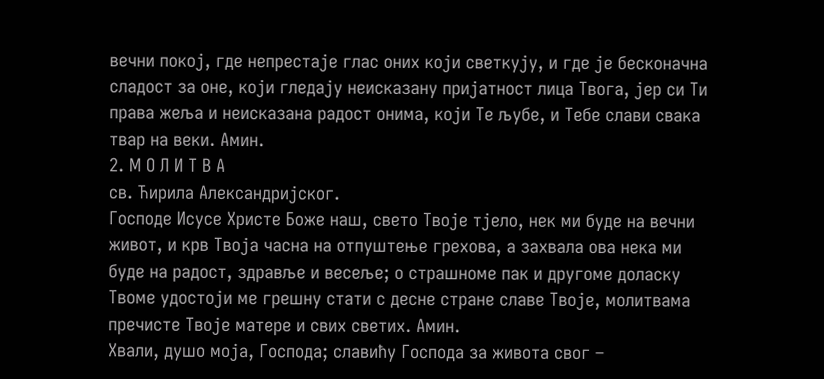вечни покој, где непрестаје глас оних који светкују, и где је бесконачна сладост за оне, који гледају неисказану пријатност лица Твога, јер си Ти права жеља и неисказана радост онима, који Те љубе, и Тебе слави свака твар на веки. Амин.
2. М О Л И Т В А
св. Ћирила Александријског.
Господе Исусе Христе Боже наш, свето Твоје тјело, нек ми буде на вечни живот, и крв Твоја часна на отпуштење грехова, а захвала ова нека ми буде на радост, здравље и весеље; о страшноме пак и другоме доласку Твоме удостоји ме грешну стати с десне стране славе Твоје, молитвама пречисте Твоје матере и свих светих. Амин.
Хвали, душо моја, Господа; славићу Господа за живота свог –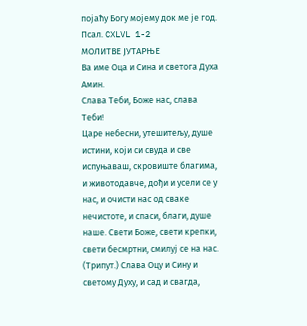појаћу Богу мојему док ме је год.
Псал. CXLVL 1-2
МОЛИТВЕ ЈУТАРЊЕ
Ва име Оца и Сина и светога Духа
Амин.
Слава Теби, Боже нас, слава Теби!
Царе небесни, утешитељу, душе истини, који си свуда и све испуњаваш, скровиште благима, и животодавче, дођи и усели се у нас, и очисти нас од сваке нечистоте, и спаси, благи, душе наше. Свети Боже, свети крепки, свети бесмртни, смилуј се на нас. (Трипут.) Слава Оцу и Сину и светому Духу, и сад и свагда,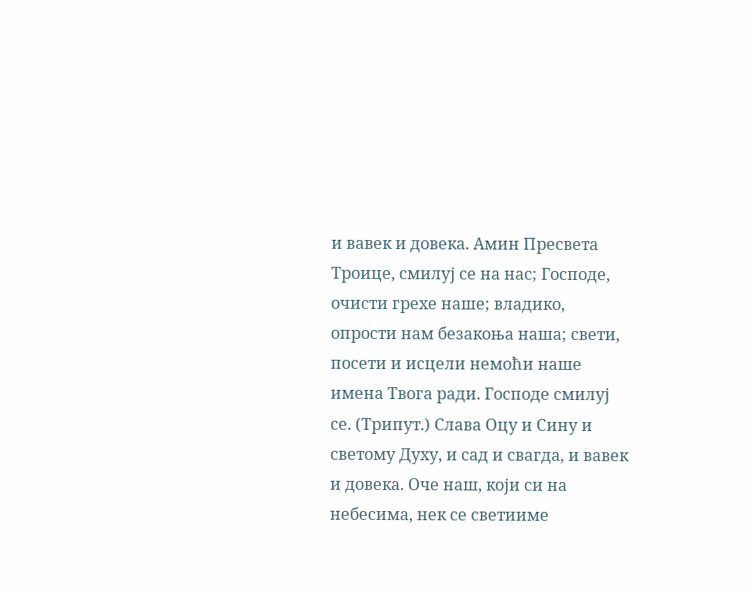и вавек и довека. Амин Пресвета Троице, смилуј се на нас; Господе, очисти грехе наше; владико, опрости нам безакоња наша; свети, посети и исцели немоћи наше имена Твога ради. Господе смилуј се. (Трипут.) Слава Оцу и Сину и светому Духу, и сад и свагда, и вавек и довека. Оче наш, који си на небесима, нек се светииме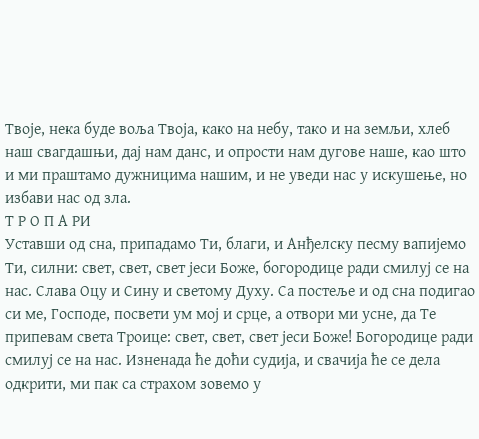Твоје, нека буде воља Твоја, како на небу, тако и на земљи, хлеб наш свагдашњи, дај нам данс, и опрости нам дугове наше, као што и ми праштамо дужницима нашим, и не уведи нас у искушење, но избави нас од зла.
Т Р О П А РИ
Уставши од сна, припадамо Ти, благи, и Анђелску песму вапијемо Ти, силни: свет, свет, свет јеси Боже, богородице ради смилуј се на нас. Слава Оцу и Сину и светому Духу. Са постеље и од сна подигао си ме, Господе, посвети ум мој и срце, а отвори ми усне, да Те припевам света Троице: свет, свет, свет јеси Боже! Богородице ради смилуј се на нас. Изненада ће доћи судија, и свачија ће се дела одкрити, ми пак са страхом зовемо у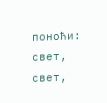поноћи: свет, свет,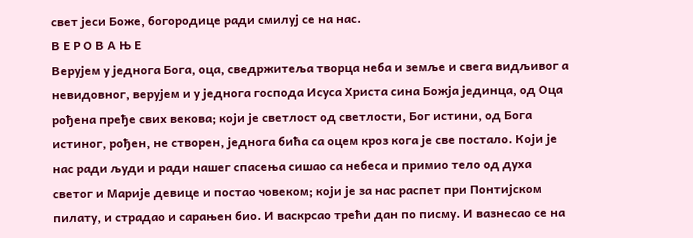свет јеси Боже, богородице ради смилуј се на нас.
В Е Р О В А Њ Е
Верујем у једнога Бога, оца, сведржитеља творца неба и земље и свега видљивог а невидовног, верујем и у једнога господа Исуса Христа сина Божја јединца, од Оца рођена пређе свих векова; који је светлост од светлости, Бог истини, од Бога истиног, рођен, не створен, једнога бића са оцем кроз кога је све постало. Који је нас ради људи и ради нашег спасења сишао са небеса и примио тело од духа светог и Марије девице и постао човеком; који је за нас распет при Понтијском пилату, и страдао и сарањен био. И васкрсао трећи дан по писму. И вазнесао се на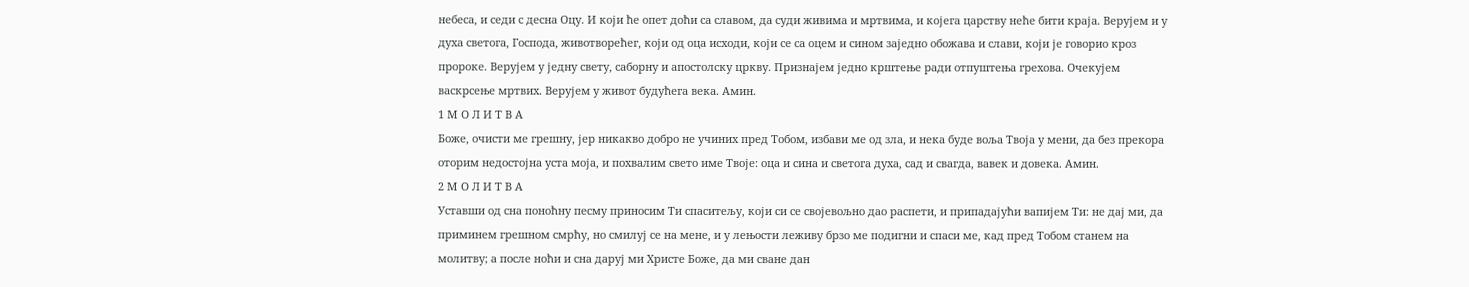небеса, и седи с десна Оцу. И који ће опет доћи са славом, да суди живима и мртвима, и којега царству неће бити краја. Верујем и у духа светога, Господа, животворећег, који од оца исходи, који се са оцем и сином заједно обожава и слави, који је говорио кроз пророке. Верујем у једну свету, саборну и апостолску цркву. Признајем једно крштење ради отпуштења грехова. Очекујем васкрсење мртвих. Верујем у живот будућега века. Амин.
1 М О Л И Т В А
Боже, очисти ме грешну, јер никакво добро не учиних пред Тобом, избави ме од зла, и нека буде воља Твоја у мени, да без прекора оторим недостојна уста моја, и похвалим свето име Твоје: оца и сина и светога духа, сад и свагда, вавек и довека. Амин.
2 М О Л И Т В А
Уставши од сна поноћну песму приносим Ти спаситељу, који си се својевољно дао распети, и припадајући вапијем Ти: не дај ми, да приминем грешном смрћу, но смилуј се на мене, и у лењости леживу брзо ме подигни и спаси ме, кад пред Тобом станем на молитву; а после ноћи и сна даруј ми Христе Боже, да ми сване дан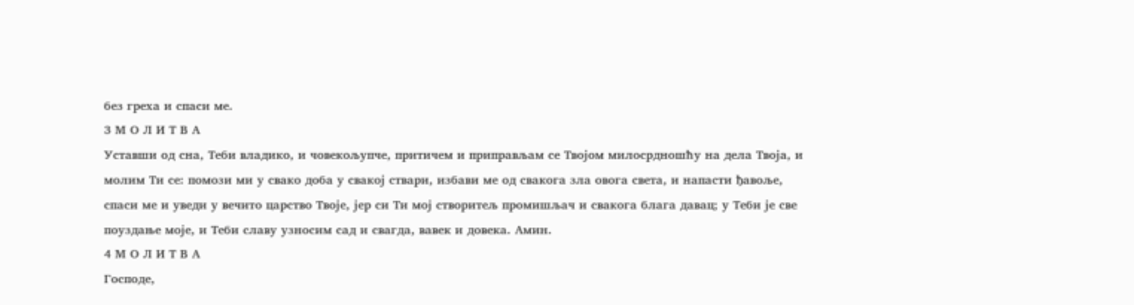без греха и спаси ме.
3 М О Л И Т В А
Уставши од сна, Теби владико, и човекољупче, притичем и приправљам се Твојом милосрдношћу на дела Твоја, и молим Ти се: помози ми у свако доба у свакој ствари, избави ме од свакога зла овога света, и напасти ђавоље, спаси ме и уведи у вечито царство Твоје, јер си Ти мој створитељ промишљач и свакога блага давац; у Теби је све поуздање моје, и Теби славу узносим сад и свагда, вавек и довека. Амин.
4 М О Л И Т В А
Господе,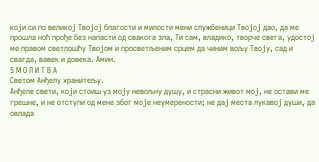који си по великој Твојој благости и милости мени службеници Твојој дао, да ме прошла ноћ прође без напасти од свакога зла, Ти сам, владико, творче свега, удостој ме правом светлошћу Твојом и просветљеним срцем да чиним вољу Твоју, сад и свагда, вавек и довека. Амин.
5 М О Л И Т В А
Светом Анђелу хранитељу.
Анђеле свети, који стоиш уз моју невољну душу, и страсни живот мој, не остави ме грешне, и не отступи од мене због моје неумерености; не дај места лукавој души, да овлада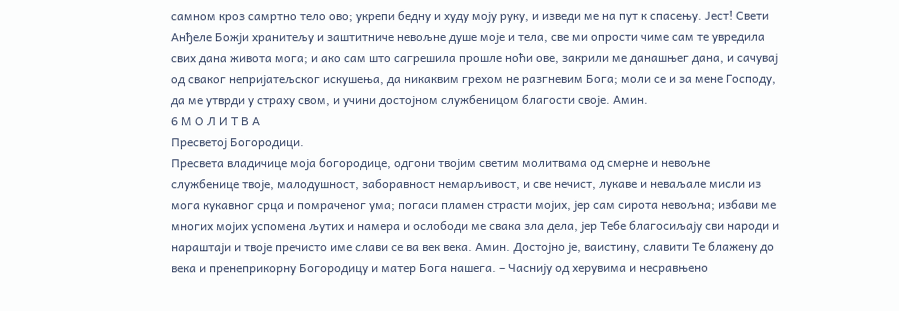самном кроз самртно тело ово; укрепи бедну и худу моју руку, и изведи ме на пут к спасењу. Јест! Свети Анђеле Божји хранитељу и заштитниче невољне душе моје и тела, све ми опрости чиме сам те увредила свих дана живота мога; и ако сам што сагрешила прошле ноћи ове, закрили ме данашњег дана, и сачувај од сваког непријатељског искушења, да никаквим грехом не разгневим Бога; моли се и за мене Господу, да ме утврди у страху свом, и учини достојном службеницом благости своје. Амин.
6 М О Л И Т В А
Пресветој Богородици.
Пресвета владичице моја богородице, одгони твојим светим молитвама од смерне и невољне службенице твоје, малодушност, заборавност немарљивост, и све нечист, лукаве и неваљале мисли из мога кукавног срца и помраченог ума; погаси пламен страсти мојих, јер сам сирота невољна; избави ме многих мојих успомена љутих и намера и ослободи ме свака зла дела, јер Тебе благосиљају сви народи и нараштаји и твоје пречисто име слави се ва век века. Амин. Достојно је, ваистину, славити Те блажену до века и пренеприкорну Богородицу и матер Бога нашега. – Часнију од херувима и несравњено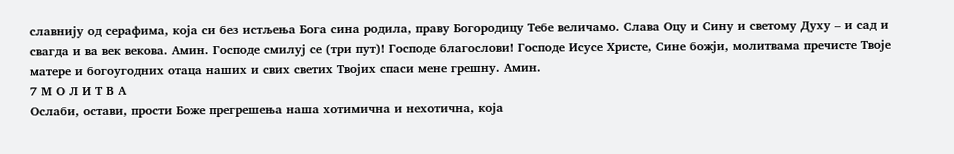славнију од серафима, која си без истљења Бога сина родила, праву Богородицу Тебе величамо. Слава Оцу и Сину и светому Духу – и сад и свагда и ва век векова. Амин. Господе смилуј се (три пут)! Господе благослови! Господе Исусе Христе, Сине божји, молитвама пречисте Твоје матере и богоугодних отаца наших и свих светих Твојих спаси мене грешну. Амин.
7 М О Л И Т В А
Ослаби, остави, прости Боже прегрешења наша хотимична и нехотична, која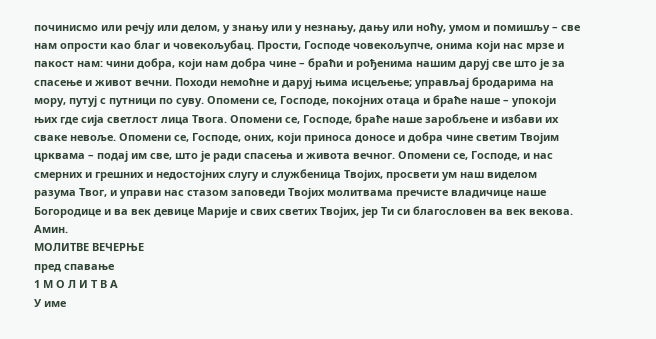починисмо или речју или делом, у знању или у незнању, дању или ноћу, умом и помишљу – све нам опрости као благ и човекољубац. Прости, Господе човекољупче, онима који нас мрзе и пакост нам: чини добра, који нам добра чине – браћи и рођенима нашим даруј све што је за спасење и живот вечни. Походи немоћне и даруј њима исцељење; управљај бродарима на мору, путуј с путници по суву. Опомени се, Господе, покојних отаца и браће наше – упокоји њих где сија светлост лица Твога. Опомени се, Господе, браће наше заробљене и избави их сваке невоље. Опомени се, Господе, оних, који приноса доносе и добра чине светим Твојим црквама – подај им све, што је ради спасења и живота вечног. Опомени се, Господе, и нас смерних и грешних и недостојних слугу и службеница Твојих, просвети ум наш виделом разума Твог, и управи нас стазом заповеди Твојих молитвама пречисте владичице наше Богородице и ва век девице Марије и свих светих Твојих, јер Ти си благословен ва век векова. Амин.
МОЛИТВЕ ВЕЧЕРЊЕ
пред спавање
1 М О Л И Т В А
У име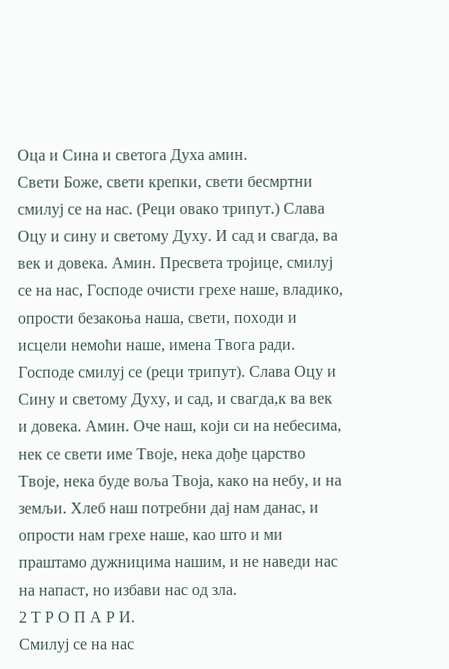Оца и Сина и светога Духа амин.
Свети Боже, свети крепки, свети бесмртни смилуј се на нас. (Реци овако трипут.) Слава Оцу и сину и светому Духу. И сад и свагда, ва век и довека. Амин. Пресвета тројице, смилуј се на нас, Господе очисти грехе наше, владико, опрости безакоња наша, свети, походи и исцели немоћи наше, имена Твога ради. Господе смилуј се (реци трипут). Слава Оцу и Сину и светому Духу, и сад, и свагда,к ва век и довека. Амин. Оче наш, који си на небесима, нек се свети име Твоје, нека дође царство Твоје, нека буде воља Твоја, како на небу, и на земљи. Хлеб наш потребни дај нам данас, и опрости нам грехе наше, као што и ми праштамо дужницима нашим, и не наведи нас на напаст, но избави нас од зла.
2 Т Р О П А Р И.
Смилуј се на нас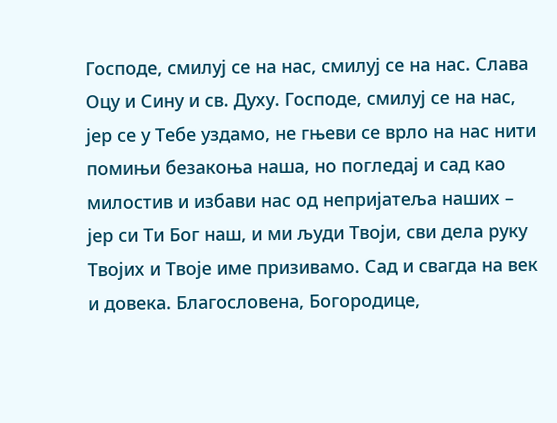Господе, смилуј се на нас, смилуј се на нас. Слава Оцу и Сину и св. Духу. Господе, смилуј се на нас, јер се у Тебе уздамо, не гњеви се врло на нас нити помињи безакоња наша, но погледај и сад као милостив и избави нас од непријатеља наших – јер си Ти Бог наш, и ми људи Твоји, сви дела руку Твојих и Твоје име призивамо. Сад и свагда на век и довека. Благословена, Богородице,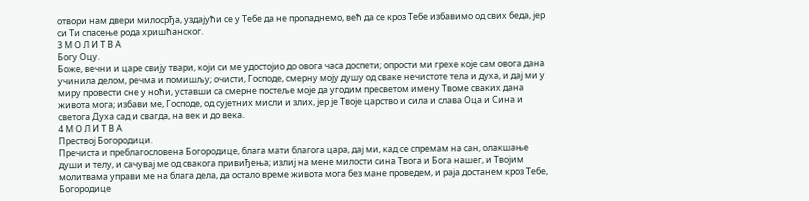отвори нам двери милосрђа, уздајући се у Тебе да не пропаднемо, већ да се кроз Тебе избавимо од свих беда, јер си Ти спасење рода хришћанског.
3 М О Л И Т В А
Богу Оцу.
Боже, вечни и царе свију твари, који си ме удостојио до овога часа доспети; опрости ми грехе које сам овога дана учинила делом, речма и помишљу; очисти, Господе, смерну моју душу од сваке нечистоте тела и духа, и дај ми у миру провести сне у ноћи, уставши са смерне постеље моје да угодим пресветом имену Твоме сваких дана живота мога; избави ме, Господе, од сујетних мисли и злих, јер је Твоје царство и сила и слава Оца и Сина и светога Духа сад и свагда, на век и до века.
4 М О Л И Т В А
Прествој Богородици.
Пречиста и преблагословена Богородице, блага мати благога цара, дај ми, кад се спремам на сан, олакшање души и телу, и сачувај ме од свакога привиђења; излиј на мене милости сина Твога и Бога нашег, и Твојим молитвама управи ме на блага дела, да остало време живота мога без мане проведем, и раја достанем кроз Тебе, Богородице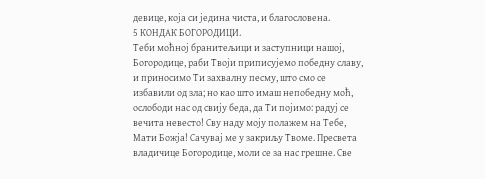девице, која си једина чиста, и благословена.
5 КОНДАК БОГОРОДИЦИ.
Теби моћној бранитељици и заступници нашој, Богородице, раби Твоји приписујемо победну славу, и приносимо Ти захвалну песму, што смо се избавили од зла; но као што имаш непобедну моћ, ослободи нас од свију беда, да Ти појимо: радуј се вечита невесто! Сву наду моју полажем на Тебе, Мати Божја! Сачувај ме у закриљу Твоме. Пресвета владичице Богородице, моли се за нас грешне. Све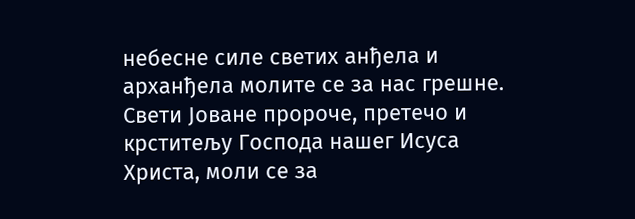небесне силе светих анђела и арханђела молите се за нас грешне. Свети Јоване пророче, претечо и крститељу Господа нашег Исуса Христа, моли се за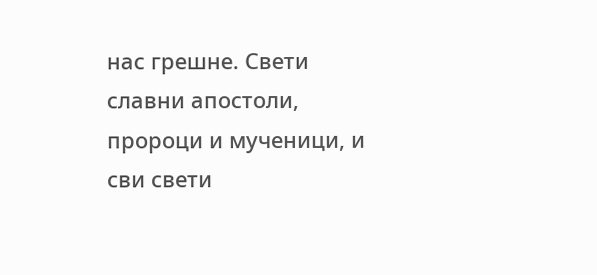нас грешне. Свети славни апостоли, пророци и мученици, и сви свети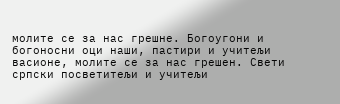молите се за нас грешне. Богоугони и богоносни оци наши, пастири и учитељи васионе, молите се за нас грешен. Свети српски посветитељи и учитељи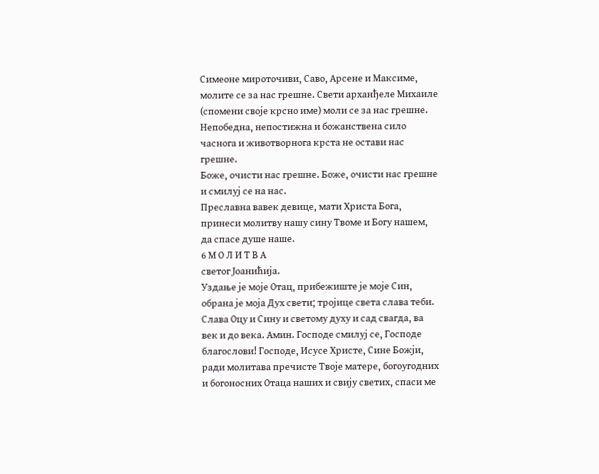Симеоне мироточиви, Саво, Арсене и Максиме, молите се за нас грешне. Свети арханђеле Михаиле (спомени своје крсно име) моли се за нас грешне. Непобедна, непостижна и божанствена сило часнога и животворнога крста не остави нас грешне.
Боже, очисти нас грешне. Боже, очисти нас грешне и смилуј се на нас.
Преславна вавек девице, мати Христа Бога, принеси молитву нашу сину Твоме и Богу нашем, да спасе душе наше.
6 М О Л И Т В А
светог Јоанићија.
Уздање је моје Отац, прибежиште је моје Син, обрана је моја Дух свети; тројице света слава теби. Слава Оцу и Сину и светому духу и сад свагда, ва век и до века. Амин. Господе смилуј се, Господе благослови! Господе, Исусе Христе, Сине Божји, ради молитава пречисте Твоје матере, богоугодних и богоносних Отаца наших и свију светих, спаси ме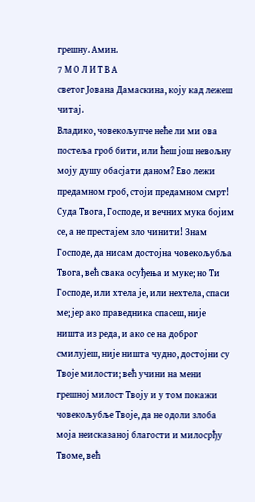грешну. Амин.
7 М О Л И Т В А
светог Јована Дамаскина, коју кад лежеш читај.
Владико, човекољупче неће ли ми ова постеља гроб бити, или ћеш још невољну моју душу обасјати даном? Ево лежи предамном гроб, стоји предамном смрт! Суда Твога, Господе, и вечних мука бојим се, а не престајем зло чинити! Знам Господе, да нисам достојна човекољубља Твога, већ свака осуђења и муке; но Ти Господе, или хтела је, или нехтела, спаси ме; јер ако праведника спасеш, није ништа из реда, и ако се на доброг смилујеш, није ништа чудно, достојни су Твоје милости; већ учини на мени грешној милост Твоју и у том покажи човекољубље Твоје, да не одоли злоба моја неисказаној благости и милосрђу Твоме, већ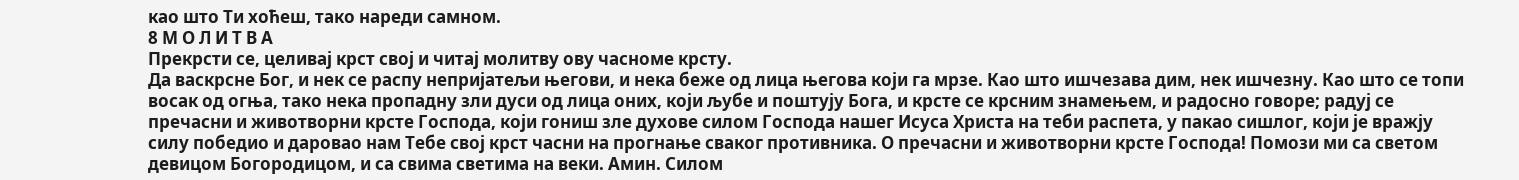као што Ти хоћеш, тако нареди самном.
8 М О Л И Т В А
Прекрсти се, целивај крст свој и читај молитву ову часноме крсту.
Да васкрсне Бог, и нек се распу непријатељи његови, и нека беже од лица његова који га мрзе. Као што ишчезава дим, нек ишчезну. Као што се топи восак од огња, тако нека пропадну зли дуси од лица оних, који љубе и поштују Бога, и крсте се крсним знамењем, и радосно говоре; радуј се пречасни и животворни крсте Господа, који гониш зле духове силом Господа нашег Исуса Христа на теби распета, у пакао сишлог, који је вражју силу победио и даровао нам Тебе свој крст часни на прогнање сваког противника. О пречасни и животворни крсте Господа! Помози ми са светом девицом Богородицом, и са свима светима на веки. Амин. Силом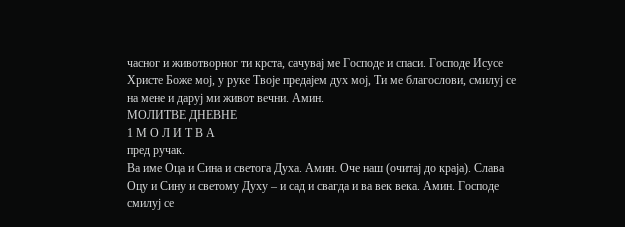часног и животворног ти крста, сачувај ме Господе и спаси. Господе Исусе Христе Боже мој, у руке Твоје предајем дух мој, Ти ме благослови, смилуј се на мене и даруј ми живот вечни. Амин.
МОЛИТВЕ ДНЕВНЕ
1 М О Л И Т В А
пред ручак.
Ва име Оца и Сина и светога Духа. Амин. Оче наш (очитај до краја). Слава Оцу и Сину и светому Духу – и сад и свагда и ва век века. Амин. Господе смилуј се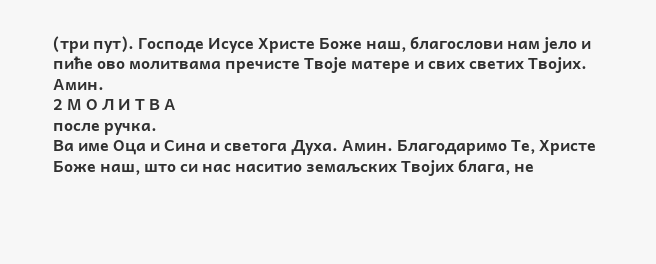(три пут). Господе Исусе Христе Боже наш, благослови нам јело и пиће ово молитвама пречисте Твоје матере и свих светих Твојих. Амин.
2 М О Л И Т В А
после ручка.
Ва име Оца и Сина и светога Духа. Амин. Благодаримо Те, Христе Боже наш, што си нас наситио земаљских Твојих блага, не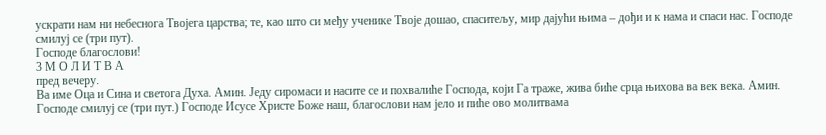ускрати нам ни небеснога Твојега царства; те, као што си међу ученике Твоје дошао, спаситељу, мир дајући њима – дођи и к нама и спаси нас. Господе смилуј се (три пут).
Господе благослови!
3 М О Л И Т В А
пред вечеру.
Ва име Оца и Сина и светога Духа. Амин. Једу сиромаси и насите се и похвалиће Господа, који Га траже, жива биће срца њихова ва век века. Амин. Господе смилуј се (три пут.) Господе Исусе Христе Боже наш, благослови нам јело и пиће ово молитвама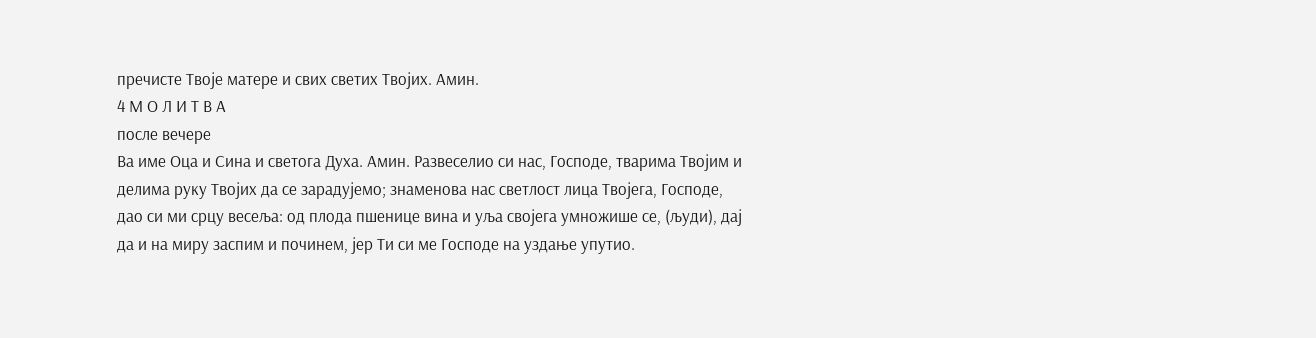пречисте Твоје матере и свих светих Твојих. Амин.
4 М О Л И Т В А
после вечере
Ва име Оца и Сина и светога Духа. Амин. Развеселио си нас, Господе, тварима Твојим и делима руку Твојих да се зарадујемо; знаменова нас светлост лица Твојега, Господе, дао си ми срцу весеља: од плода пшенице вина и уља својега умножише се, (људи), дај да и на миру заспим и починем, јер Ти си ме Господе на уздање упутио.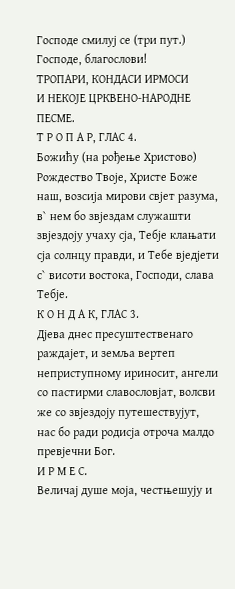Господе смилуј се (три пут.)
Господе, благослови!
ТРОПАРИ, КОНДАСИ ИРМОСИ
И НЕКОЈЕ ЦРКВЕНО-НАРОДНЕ ПЕСМЕ.
Т Р О П А Р, ГЛАС 4.
Божићу (на рођење Христово)
Рождество Твоје, Христе Боже наш, возсија мирови свјет разума, в` нем бо звјездам служашти звјездоју учаху сја, Тебје клањати сја солнцу правди, и Тебе вједјети с` висоти востока, Господи, слава Тебје.
К О Н Д А К, ГЛАС 3.
Дјева днес пресуштественаго раждајет, и земља вертеп неприступному ириносит, ангели со пастирми славословјат, волсви же со звјездоју путешествујут, нас бо ради родисја отроча малдо превјечни Бог.
И Р М Е С.
Величај душе моја, честњешују и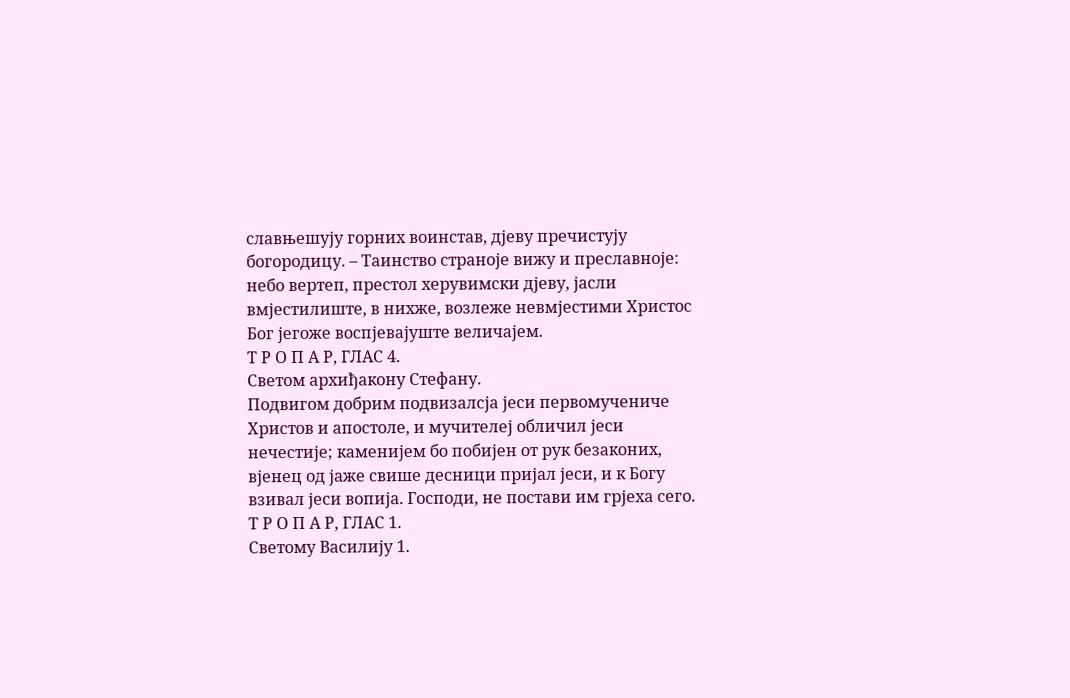славњешују горних воинстав, дјеву пречистују богородицу. – Таинство страноје вижу и преславноје: небо вертеп, престол херувимски дјеву, јасли вмјестилиште, в нихже, возлеже невмјестими Христос Бог јегоже воспјевајуште величајем.
Т Р О П А Р, ГЛАС 4.
Светом архиђакону Стефану.
Подвигом добрим подвизалсја јеси первомучениче Христов и апостоле, и мучителеј обличил јеси нечестије; каменијем бо побијен от рук безаконих, вјенец од јаже свише десници пријал јеси, и к Богу взивал јеси вопија. Господи, не постави им грјеха сего.
Т Р О П А Р, ГЛАС 1.
Светому Василију 1.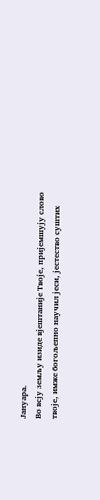Јануара.
Во всју земљу изиде вјештаније Твоје, пријемшују слово твоје, имже богољепно научил јеси, јестество суштих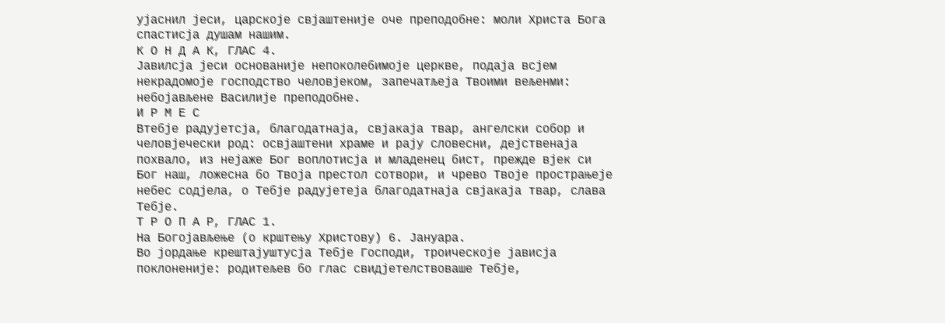ујаснил јеси, царскоје свјаштеније оче преподобне: моли Христа Бога спастисја душам нашим.
К О Н Д А К, ГЛАС 4.
Јавилсја јеси основаније непоколебимоје церкве, подаја всјем некрадомоје господство человјеком, запечатљеја Твоими вељенми: небојављене Василије преподобне.
И Р М Е С
Втебје радујетсја, благодатнаја, свјакаја твар, ангелски собор и человјечески род: освјаштени храме и рају словесни, дејственаја похвало, из нејаже Бог воплотисја и младенец бист, прежде вјек си Бог наш, ложесна бо Твоја престол сотвори, и чрево Твоје прострањеје небес содјела, о Тебје радујетеја благодатнаја свјакаја твар, слава Тебје.
Т Р О П А Р, ГЛАС 1.
На Богојављење (о крштењу Христову) 6. Јануара.
Во јордање крештајуштусја Тебје Господи, троическоје јависја поклоненије: родитељев бо глас свидјетелствоваше Тебје,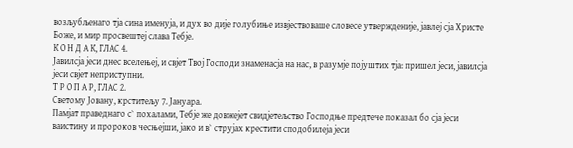возљубљенаго тја сина именуја, и дух во дије голубиње извјествоваше словесе утвержденије, јавлеј сја Христе Боже, и мир просвештеј слава Тебје.
К О Н Д А К, ГЛАС 4.
Јавилсја јеси днес вселењеј, и свјет Твој Господи знаменасја на нас, в разумје појуштих тја: пришел јеси, јавилсја јеси свјет неприступни.
Т Р О П А Р, ГЛАС 2.
Светому Јовану, крститељу 7. Јануара.
Памјат праведнаго с` похалами, Тебје же довжејет свидјетељство Господње предтече показал бо сја јеси ваистину и пророков чесњејши, јако и в` струјах крестити сподобилеја јеси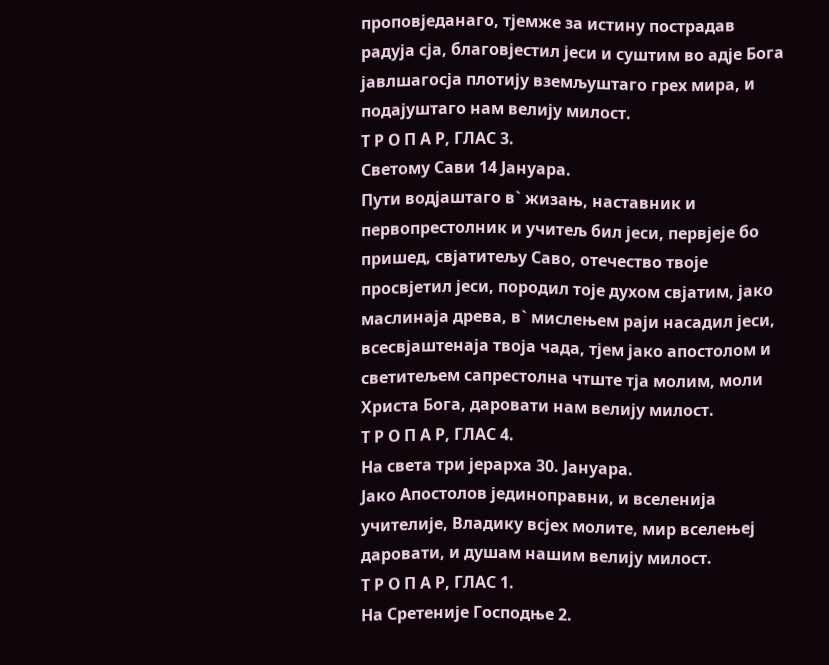проповједанаго, тјемже за истину пострадав радуја сја, благовјестил јеси и суштим во адје Бога јавлшагосја плотију вземљуштаго грех мира, и подајуштаго нам велију милост.
Т Р О П А Р, ГЛАС 3.
Светому Сави 14 Јануара.
Пути водјаштаго в` жизањ, наставник и первопрестолник и учитељ бил јеси, первјеје бо пришед, свјатитељу Саво, отечество твоје просвјетил јеси, породил тоје духом свјатим, јако маслинаја древа, в` мислењем раји насадил јеси, всесвјаштенаја твоја чада, тјем јако апостолом и светитељем сапрестолна чтште тја молим, моли Христа Бога, даровати нам велију милост.
Т Р О П А Р, ГЛАС 4.
На света три јерарха 30. Јануара.
Јако Апостолов јединоправни, и вселенија учителије, Владику всјех молите, мир вселењеј даровати, и душам нашим велију милост.
Т Р О П А Р, ГЛАС 1.
На Сретеније Господње 2.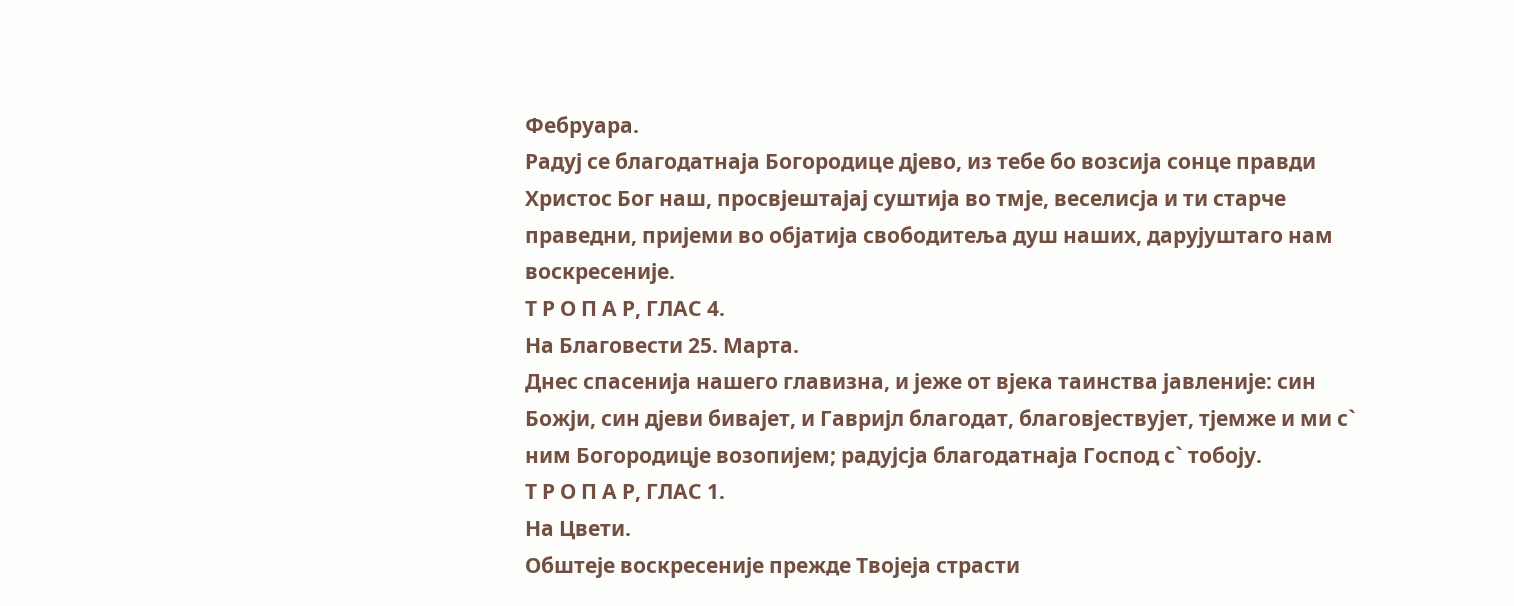Фебруара.
Радуј се благодатнаја Богородице дјево, из тебе бо возсија сонце правди Христос Бог наш, просвјештајај суштија во тмје, веселисја и ти старче праведни, пријеми во објатија свободитеља душ наших, дарујуштаго нам воскресеније.
Т Р О П А Р, ГЛАС 4.
На Благовести 25. Марта.
Днес спасенија нашего главизна, и јеже от вјека таинства јавленије: син Божји, син дјеви бивајет, и Гавријл благодат, благовјествујет, тјемже и ми с` ним Богородицје возопијем; радујсја благодатнаја Господ с` тобоју.
Т Р О П А Р, ГЛАС 1.
На Цвети.
Обштеје воскресеније прежде Твојеја страсти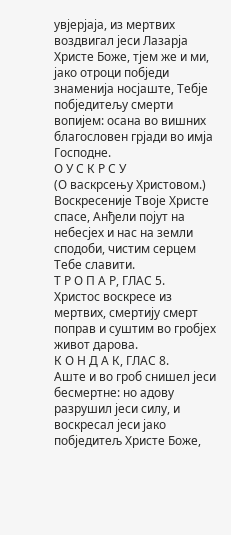увјерјаја, из мертвих воздвигал јеси Лазарја Христе Боже, тјем же и ми, јако отроци побједи знаменија носјаште, Тебје побједитељу смерти вопијем: осана во вишних благословен грјади во имја Господне.
О У С К Р С У
(О васкрсењу Христовом.)
Воскресеније Твоје Христе спасе, Анђели појут на небесјех и нас на земли сподоби, чистим серцем Тебе славити.
Т Р О П А Р, ГЛАС 5.
Христос воскресе из мертвих, смертију смерт поправ и суштим во гробјех живот дарова.
К О Н Д А К, ГЛАС 8.
Аште и во гроб снишел јеси бесмертне: но адову разрушил јеси силу, и воскресал јеси јако побједитељ Христе Боже,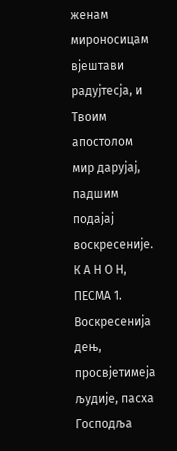женам мироносицам вјештави радујтесја, и Твоим апостолом мир дарујај, падшим подајај воскресеније.
К А Н О Н, ПЕСМА 1.
Воскресенија дењ, просвјетимеја људије, пасха Господља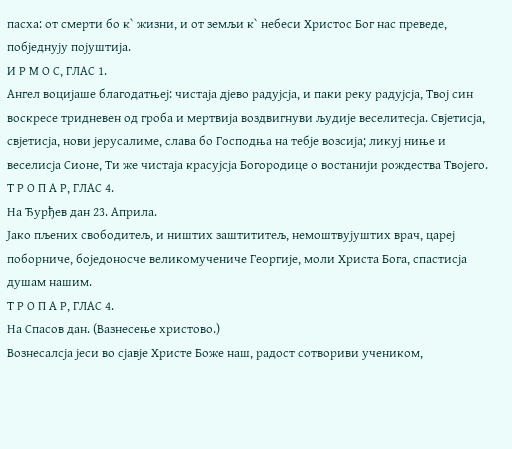пасха: от смерти бо к` жизни, и от земљи к` небеси Христос Бог нас преведе, побједнују појуштија.
И Р М О С, ГЛАС 1.
Ангел воцијаше благодатњеј: чистаја дјево радујсја, и паки реку радујсја, Твој син воскресе тридневен од гроба и мертвија воздвигнуви људије веселитесја. Свјетисја, свјетисја, нови јерусалиме, слава бо Господња на тебје возсија; ликуј ниње и веселисја Сионе, Ти же чистаја красујсја Богородице о востанији рождества Твојего.
Т Р О П А Р, ГЛАС 4.
На Ђурђев дан 23. Априла.
Јако пљених свободитељ, и ништих заштититељ, немоштвујуштих врач, цареј поборниче, боједоносче великомучениче Георгије, моли Христа Бога, спастисја душам нашим.
Т Р О П А Р, ГЛАС 4.
На Спасов дан. (Вазнесење христово.)
Вознесалсја јеси во сјавје Христе Боже наш, радост сотвориви учеником,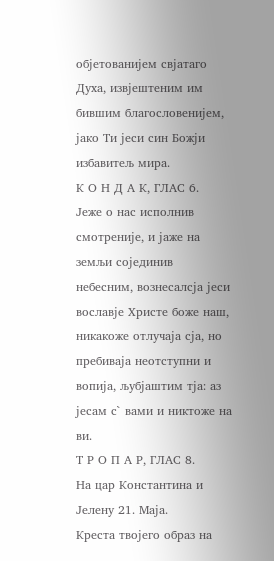објетованијем свјатаго Духа, извјештеним им бившим благословенијем, јако Ти јеси син Божји избавитељ мира.
К О Н Д А К, ГЛАС 6.
Јеже о нас исполнив смотреније, и јаже на земљи сојединив небесним, вознесалсја јеси вославје Христе боже наш, никакоже отлучаја сја, но пребиваја неотступни и вопија, љубјаштим тја: аз јесам с` вами и никтоже на ви.
Т Р О П А Р, ГЛАС 8.
На цар Константина и Јелену 21. Маја.
Креста твојего образ на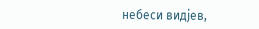небеси видјев,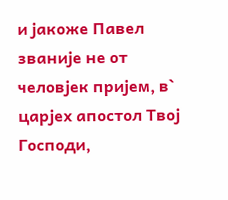и јакоже Павел званије не от человјек пријем, в` царјех апостол Твој Господи,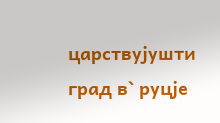царствујушти град в` руцје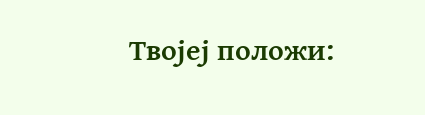Твојеј положи: